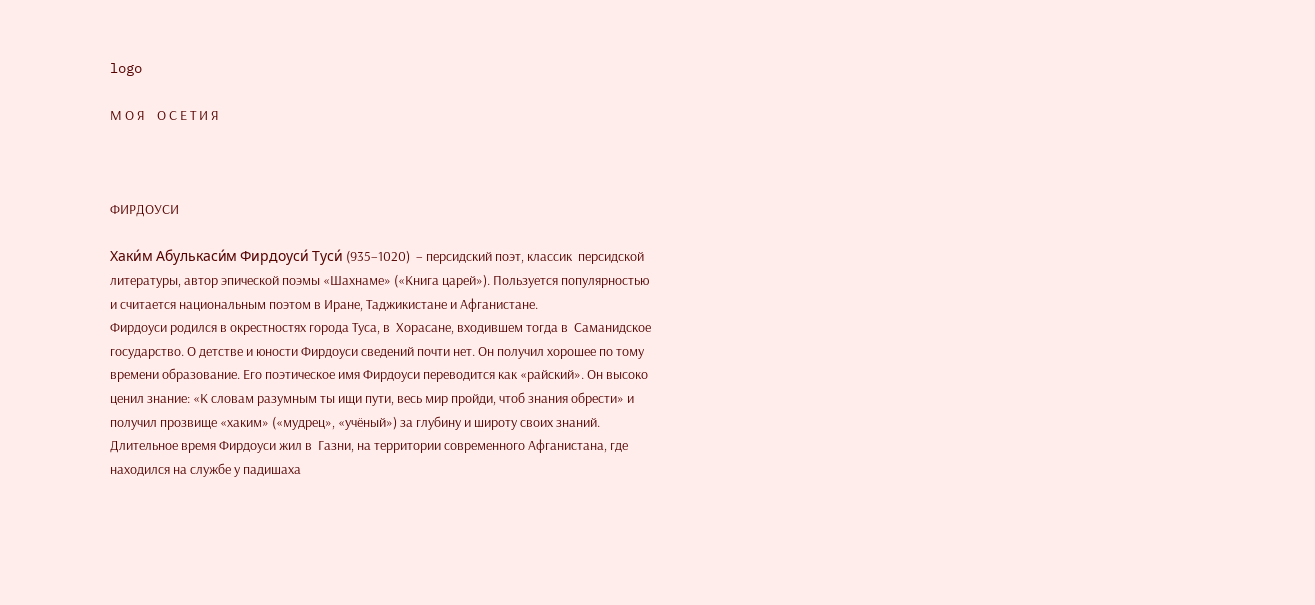logo

М О Я    О С Е Т И Я



ФИРДОУСИ

Хаки́м Абулькаси́м Фирдоуси́ Туси́ (935–1020)  – персидский поэт, классик  персидской литературы, автор эпической поэмы «Шахнаме» («Книга царей»). Пользуется популярностью и считается национальным поэтом в Иране, Таджикистане и Афганистане.
Фирдоуси родился в окрестностях города Туса, в  Хорасане, входившем тогда в  Саманидское государство. О детстве и юности Фирдоуси сведений почти нет. Он получил хорошее по тому времени образование. Его поэтическое имя Фирдоуси переводится как «райский». Он высоко ценил знание: «К словам разумным ты ищи пути, весь мир пройди, чтоб знания обрести» и получил прозвище «хаким» («мудрец», «учёный») за глубину и широту своих знаний.
Длительное время Фирдоуси жил в  Газни, на территории современного Афганистана, где находился на службе у падишаха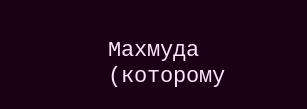Махмуда (которому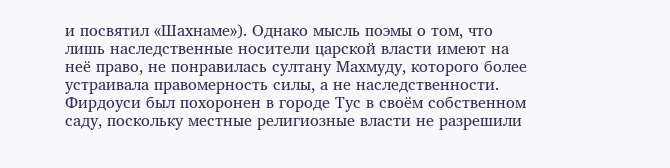и посвятил «Шахнаме»). Однако мысль поэмы о том, что лишь наследственные носители царской власти имеют на неё право, не понравилась султану Махмуду, которого более устраивала правомерность силы, а не наследственности.
Фирдоуси был похоронен в городе Тус в своём собственном саду, поскольку местные религиозные власти не разрешили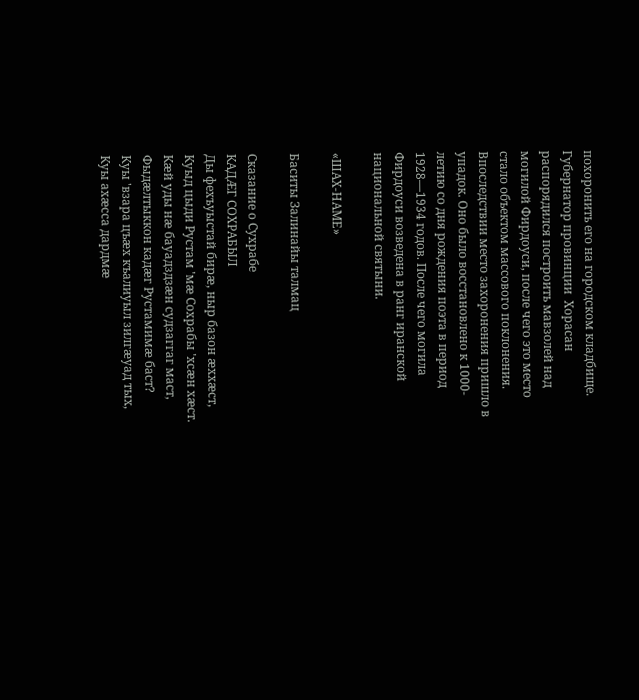похоронить его на городском кладбище. Губернатор провинции  Хорасан распорядился построить мавзолей над могилой Фирдоуси, после чего это место стало объектом массового поклонения.
Впоследствии место захоронения пришло в упадок. Оно было восстановлено к 1000-летию со дня рождения поэта в период 1928—1934 годов. После чего могила Фирдоуси возведена в ранг иранской национальной святыни.

«ШАХ-НАМЕ»

Баситы Залинайы талмац

Сказание о Сухрабе
КАДÆГ СОХРАБЫЛ
Ды фехъуыстай бирæ, ныр базон æххæст,
Куыд цыди Рустам 'мæ Сохрабы 'хсæн хæст.
Кæй уды нæ бауадздзæн судзаггаг маст,
Фыдæлтыккон кадæг Рустамимæ баст?
Куы 'взара цъæх къалиуыл зилгæуад тых,
Куы ахæсса дардмæ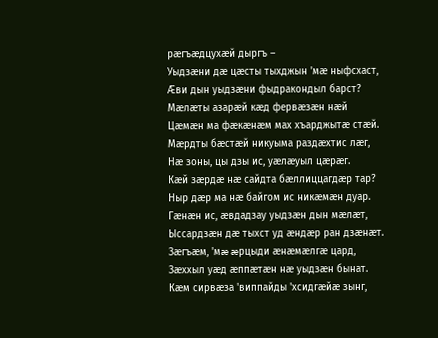рæгъæдцухæй дыргъ –
Уыдзæни дæ цæсты тыхджын 'мæ ныфсхаст,
Æви дын уыдзæни фыдракондыл барст?
Мæлæты азарæй кæд фервæзæн нæй
Цæмæн мa фæкæнæм мах хъарджытæ стæй.
Мæрдты бæстæй никуыма раздæхтис лæг,
Нæ зоны, цы дзы ис, уæлæуыл цæрæг.
Кæй зæрдæ нæ сайдта бæллиццагдæр тар?
Ныр дæр ма нæ байгом ис никæмæн дуар.
Гæнæн ис, æвдадзау уыдзæн дын мæлæт,
Ыссардзæн дæ тыхст уд æндæр ран дзæнæт.
Зæгъæм, 'мæ æрцыди æнæмæлгæ цард,
Зæххыл уæд æппæтæн нæ уыдзæн бынат.
Кæм сирвæза 'виппайды 'хсидгæйæ зынг,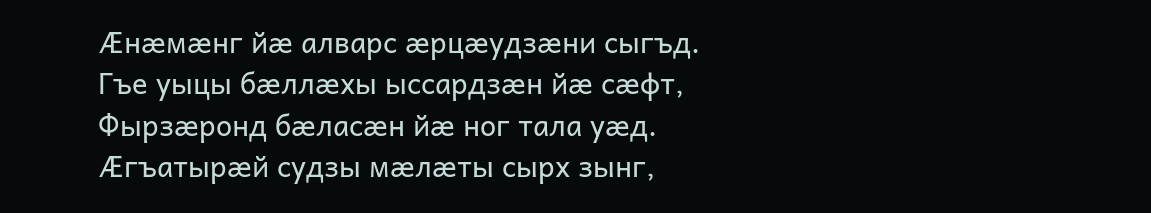Æнæмæнг йæ алварс æрцæудзæни сыгъд.
Гъе уыцы бæллæхы ыссардзæн йæ сæфт,
Фырзæронд бæласæн йæ ног тала уæд.
Æгъатырæй судзы мæлæты сырх зынг,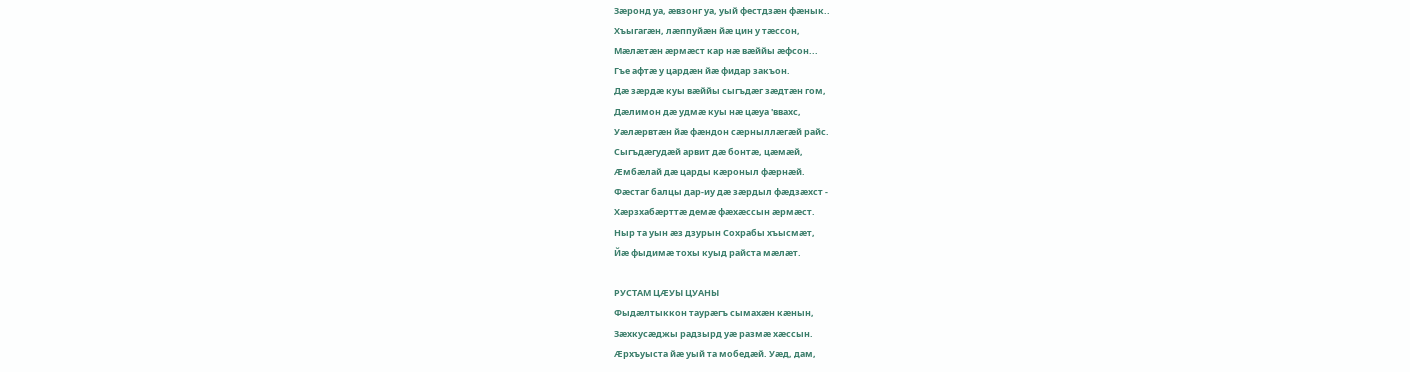Зæронд уа, æвзонг уа, уый фестдзæн фæнык..
Хъыгагæн, лæппуйæн йæ цин у тæссон,
Мæлæтæн æрмæст кар нæ вæййы æфсон...
Гъе афтæ у цардæн йæ фидар закъон.
Дæ зæрдæ куы вæййы сыгъдæг зæдтæн гом,
Дæлимон дæ удмæ куы нæ цæуа 'ввахс,
Уæлæрвтæн йæ фæндон сæрныллæгæй райс.
Сыгъдæгудæй арвит дæ бонтæ, цæмæй,
Æмбæлай дæ царды кæроныл фæрнæй.
Фæстаг балцы дар-иу дæ зæрдыл фæдзæхст -
Хæрзхабæрттæ демæ фæхæссын æрмæст.
Ныр та уын æз дзурын Сохрабы хъысмæт,
Йæ фыдимæ тохы куыд райста мæлæт.

РУСТАМ ЦÆУЫ ЦУАНЫ
Фыдæлтыккон таурæгъ сымахæн кæнын,
Зæхкусæджы радзырд уæ размæ хæссын.
Æрхъуыста йæ уый та мобедæй. Уæд, дам,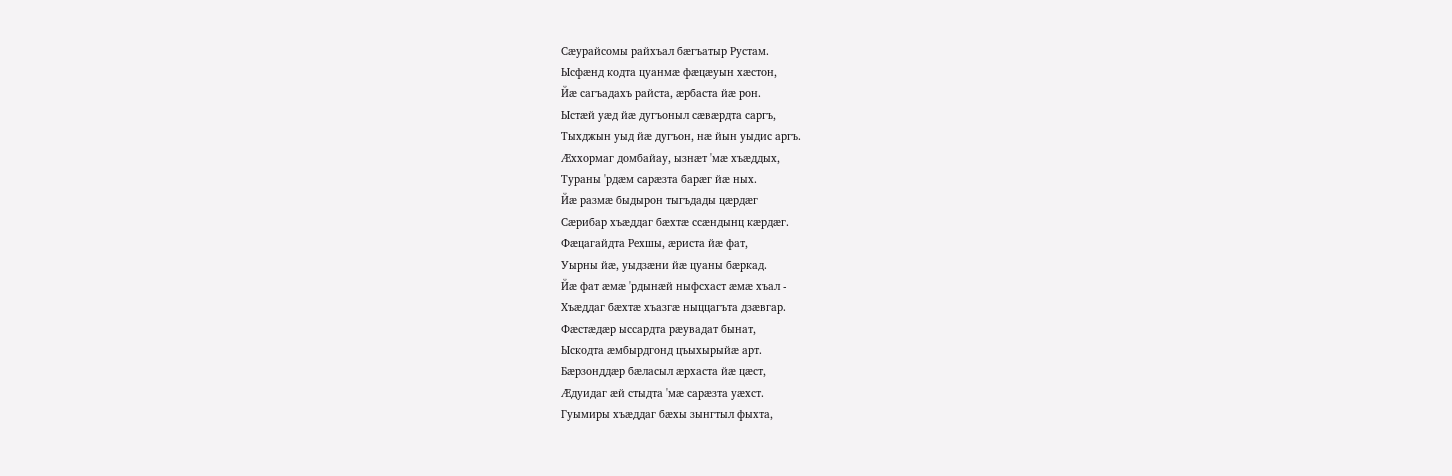Сæурайсомы райхъал бæгъатыр Рустам.
Ысфæнд кодта цуанмæ фæцæуын хæстон,
Йæ сагъадахъ райста, æрбаста йæ рон.
Ыстæй уæд йæ дугъоныл сæвæрдта саргъ,
Тыхджын уыд йæ дугъон, нæ йын уыдис аргъ.
Æххормаг домбайау, ызнæт 'мæ хъæддых,
Тураны 'рдæм сарæзта барæг йæ ных.
Йæ размæ быдырон тыгъдады цæрдæг
Сæрибар хъæддаг бæхтæ ссæндынц кæрдæг.
Фæцагайдта Рехшы, æриста йæ фат,
Уырны йæ, уыдзæни йæ цуаны бæркад.
Йæ фат æмæ 'рдынæй ныфсхаст æмæ хъал -
Хъæддаг бæхтæ хъазгæ ныццагъта дзæвгар.
Фæстæдæр ыссардта рæувадат бынат,
Ыскодта æмбырдгонд цъыхырыйæ арт.
Бæрзонддæр бæласыл æрхаста йæ цæст,
Æдуидаг æй стыдта 'мæ сарæзта уæхст.
Гуымиры хъæддаг бæхы зынгтыл фыхта,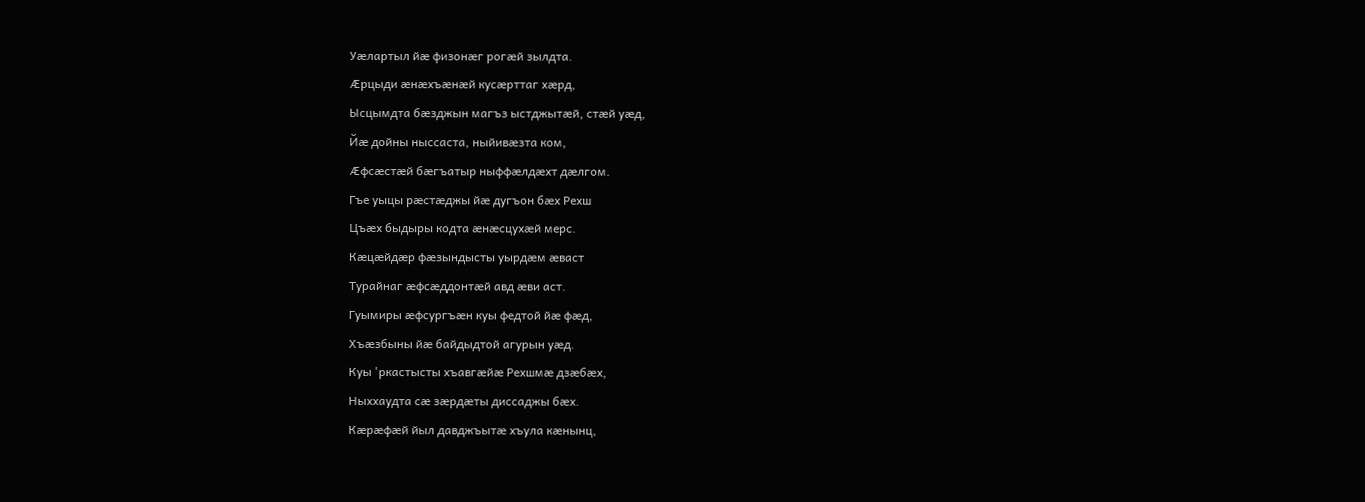Уæлартыл йæ физонæг рогæй зылдта.
Æрцыди æнæхъæнæй кусæрттаг хæрд,
Ысцымдта бæзджын магъз ыстджытæй, стæй уæд,
Йæ дойны ныссаста, ныйивæзта ком,
Æфсæстæй бæгъатыр ныффæлдæхт дæлгом.
Гъе уыцы рæстæджы йæ дугъон бæх Рехш
Цъæх быдыры кодта æнæсцухæй мерс.
Кæцæйдæр фæзындысты уырдæм æваст
Турайнаг æфсæддонтæй авд æви аст.
Гуымиры æфсургъæн куы федтой йæ фæд,
Хъæзбыны йæ байдыдтой агурын уæд.
Куы 'ркастысты хъавгæйæ Рехшмæ дзæбæх,
Ныххаудта сæ зæрдæты диссаджы бæх.
Кæрæфæй йыл давджъытæ хъула кæнынц,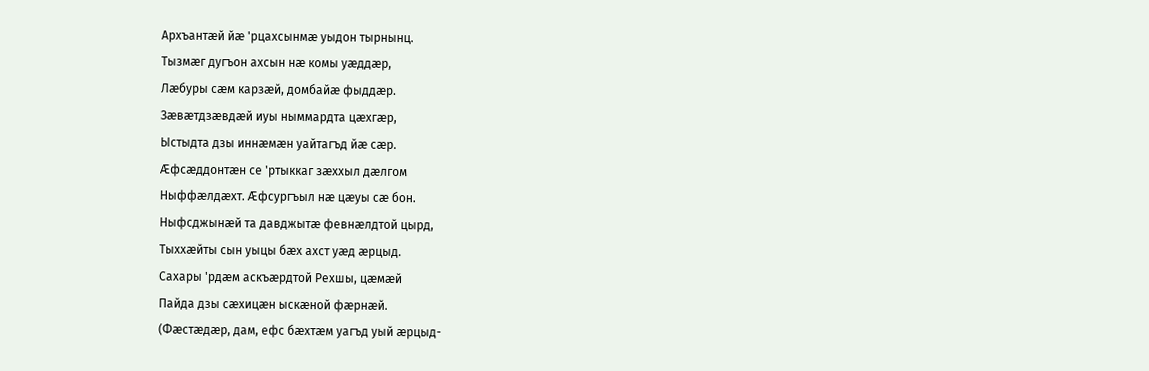Архъантæй йæ 'рцахсынмæ уыдон тырнынц.
Тызмæг дугъон ахсын нæ комы уæддæр,
Лæбуры сæм карзæй, домбайæ фыддæр.
Зæвæтдзæвдæй иуы ныммардта цæхгæр,
Ыстыдта дзы иннæмæн уайтагъд йæ сæр.
Æфсæддонтæн се 'ртыккаг зæххыл дæлгом
Ныффæлдæхт. Æфсургъыл нæ цæуы сæ бон.
Ныфсджынæй та давджытæ февнæлдтой цырд,
Тыххæйты сын уыцы бæх ахст уæд æрцыд.
Сахары 'рдæм аскъæрдтой Рехшы, цæмæй
Пайда дзы сæхицæн ыскæной фæрнæй.
(Фæстæдæр, дам, ефс бæхтæм уагъд уый æрцыд-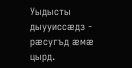Уыдысты дыууиссæдз - рæсугъд æмæ цырд.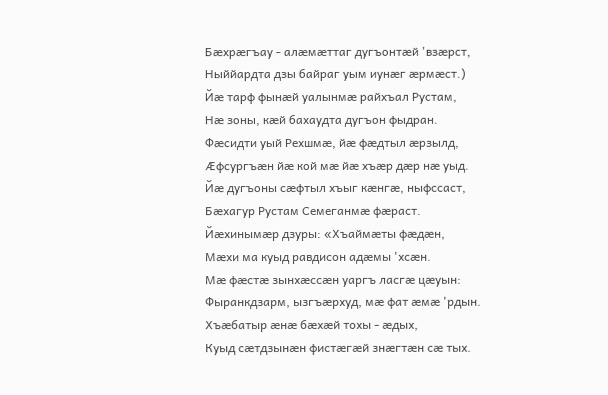Бæхрæгъау - алæмæттаг дугъонтæй 'взæрст,
Ныййардта дзы байраг уым иунæг æрмæст.)
Йæ тарф фынæй уалынмæ райхъал Рустам,
Нæ зоны, кæй бахаудта дугъон фыдран.
Фæсидти уый Рехшмæ, йæ фæдтыл æрзылд,
Æфсургъæн йæ кой мæ йæ хъæр дæр нæ уыд.
Йæ дугъоны сæфтыл хъыг кæнгæ, ныфссаст,
Бæхагур Рустам Семеганмæ фæраст.
Йæхинымæр дзуры: «Хъаймæты фæдæн,
Мæхи ма куыд равдисон адæмы 'хсæн.
Мæ фæстæ зынхæссæн уаргъ ласгæ цæуын:
Фыранкдзарм, ызгъæрхуд, мæ фат æмæ 'рдын.
Хъæбатыр æнæ бæхæй тохы - æдых,
Куыд сæтдзынæн фистæгæй знæгтæн сæ тых.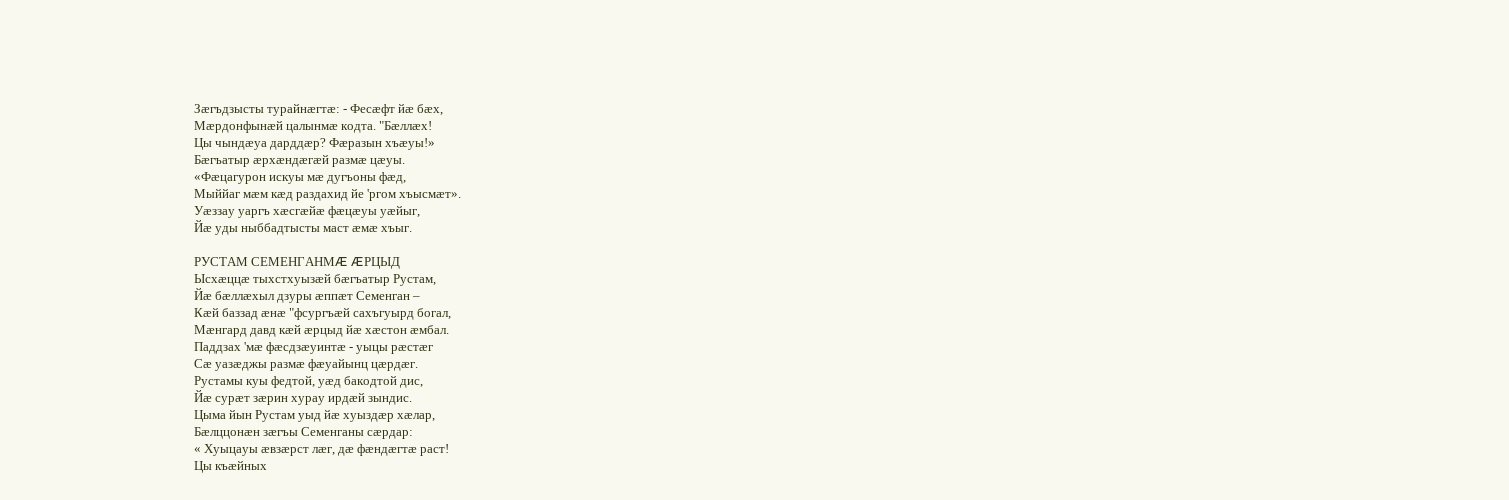Зæгъдзысты турайнæгтæ: - Фесæфт йæ бæх,
Мæрдонфынæй цалынмæ кодта. "Бæллæх!
Цы чындæуа дарддæр? Фæразын хъæуы!»
Бæгъатыр æрхæндæгæй размæ цæуы.
«Фæцагурон искуы мæ дугъоны фæд,
Мыййаг мæм кæд раздахид йе 'ргом хъысмæт».
Уæззау уаргъ хæсгæйæ фæцæуы уæйыг,
Йæ уды ныббадтысты маст æмæ хъыг.

РУСТАМ СЕМЕНГАНМÆ ÆРЦЫД
Ысхæццæ тыхстхуызæй бæгъатыр Рустам,
Йæ бæллæхыл дзуры æппæт Семенган –
Кæй баззад æнæ "фсургъæй сахъгуырд богал,
Мæнгард давд кæй æрцыд йæ хæстон æмбал.
Паддзах 'мæ фæсдзæуинтæ - уыцы рæстæг
Сæ уазæджы размæ фæуайынц цæрдæг.
Рустамы куы федтой, уæд бакодтой дис,
Йæ сурæт зæрин хурау ирдæй зындис.
Цыма йын Рустам уыд йæ хуыздæр хæлар,
Бæлццонæн зæгъы Семенганы сæрдар:
« Хуыцауы æвзæрст лæг, дæ фæндæгтæ раст!
Цы къæйных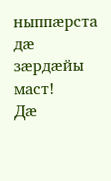ныппæрста дæ зæрдæйы маст!
Дæ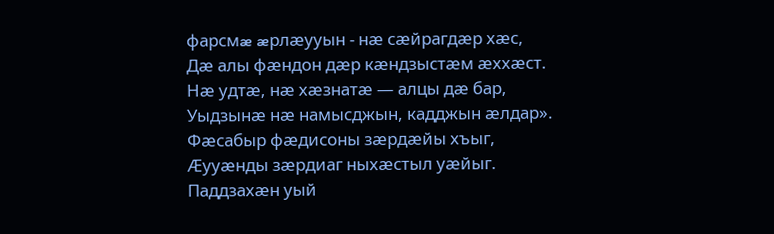фарсмæ æрлæууын - нæ сæйрагдæр хæс,
Дæ алы фæндон дæр кæндзыстæм æххæст.
Нæ удтæ, нæ хæзнатæ — алцы дæ бар,
Уыдзынæ нæ намысджын, кадджын æлдар».
Фæсабыр фæдисоны зæрдæйы хъыг,
Æууæнды зæрдиаг ныхæстыл уæйыг.
Паддзахæн уый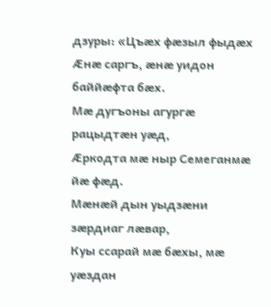дзуры: «Цъæх фæзыл фыдæх
Æнæ саргъ, æнæ уидон баййæфтa бæх.
Мæ дугъоны агургæ рацыдтæн уæд,
Æркодта мæ ныр Семеганмæ йæ фæд.
Мæнæй дын уыдзæни зæрдиаг лæвар,
Куы ссарай мæ бæхы, мæ уæздан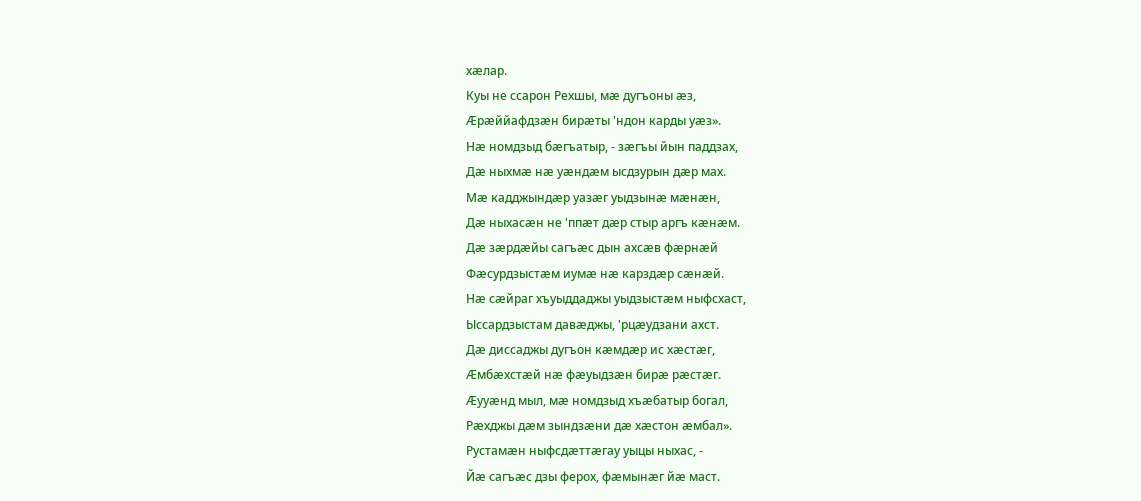хæлар.
Куы не ссарон Рехшы, мæ дугъоны æз,
Æрæййафдзæн бирæты 'ндон карды уæз».
Нæ номдзыд бæгъатыр, - зæгъы йын паддзах,
Дæ ныхмæ нæ уæндæм ысдзурын дæр мах.
Мæ кадджындæр уазæг уыдзынæ мæнæн,
Дæ ныхасæн не 'ппæт дæр стыр аргъ кæнæм.
Дæ зæрдæйы сагъæс дын ахсæв фæрнæй
Фæсурдзыстæм иумæ нæ карздæр сæнæй.
Нæ сæйраг хъуыддаджы уыдзыстæм ныфсхаст,
Ыссардзыстам давæджы, 'рцæудзани ахст.
Дæ диссаджы дугъон кæмдæр ис хæстæг,
Æмбæхстæй нæ фæуыдзæн бирæ рæстæг.
Æууæнд мыл, мæ номдзыд хъæбатыр богал,
Рæхджы дæм зындзæни дæ хæстон æмбал».
Рустамæн ныфсдæттæгау уыцы ныхас, -
Йæ сагъæс дзы ферох, фæмынæг йæ маст.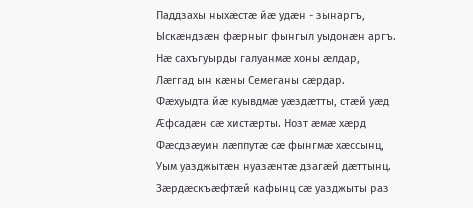Паддзахы ныхæстæ йæ удæн - зынаргъ,
Ыскæндзæн фæрныг фынгыл уыдонæн аргъ.
Нæ сахъгуырды галуанмæ хоны æлдар,
Лæггад ын кæны Семеганы сæрдар.
Фæхуыдта йæ куывдмæ уæздæтты, стæй уæд
Æфсадæн сæ хистæрты. Нозт æмæ хæрд
Фæсдзæуин лæппутæ сæ фынгмæ хæссынц,
Уым уазджытæн нуазæнтæ дзагæй дæттынц.
Зæрдæскъæфтæй кафынц сæ уазджыты раз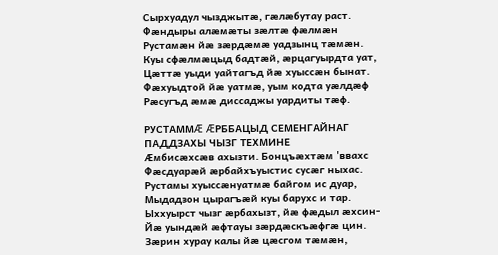Сырхуадул чызджытæ, гæлæбутау раст.
Фæндыры алæмæты зæлтæ фæлмæн
Рустамæн йæ зæрдæмæ уадзынц тæмæн.
Куы сфæлмæцыд бадтæй, æрцагуырдта уат,
Цæттæ уыди уайтагъд йæ хуыссæн бынат.
Фæхуыдтой йæ уатмæ, уым кодта уæлдæф
Рæсугъд æмæ диссаджы уардиты тæф.

РУСТАММÆ ÆРББАЦЫД СЕМЕНГАЙНАГ ПАДДЗАХЫ ЧЫЗГ ТЕХМИНЕ
Æмбисæхсæв ахызти. Бонцъæхтæм 'ввахс
Фæсдуарæй æрбайхъуыстис сусæг ныхас.
Рустамы хуыссæнуатмæ байгом ис дуар,
Мыдадзон цырагъæй куы барухс и тар.
Ыххуырст чызг æрбахызт, йæ фæдыл æхсин-
Йæ уындæй æфтауы зæрдæскъæфгæ цин.
Зæрин хурау калы йæ цæсгом тæмæн,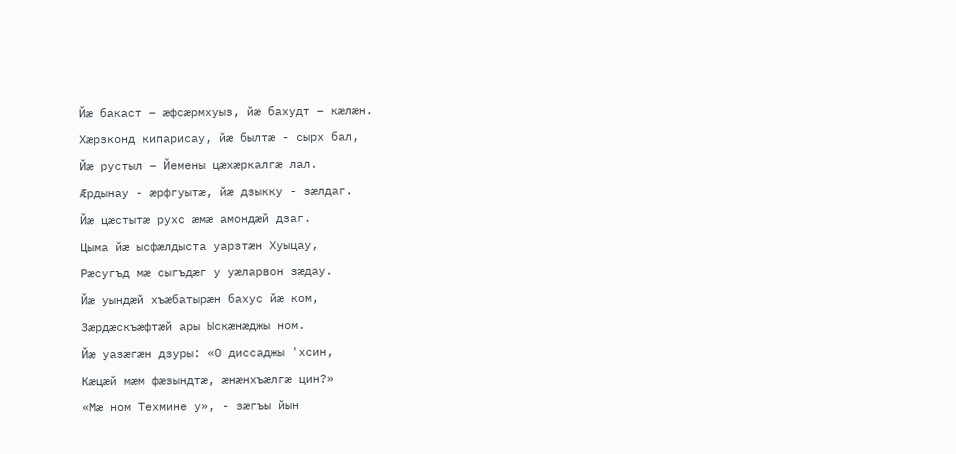Йæ бакаст – æфсæрмхуыз, йæ бахудт – кæлæн.
Хæрзконд кипарисау, йæ былтæ - сырх бал,
Йæ рустыл – Йемены цæхæркалгæ лал.
Æрдынау - æрфгуытæ, йæ дзыкку - зæлдаг.
Йæ цæстытæ рухс æмæ амондæй дзаг.
Цыма йæ ысфæлдыста уарзтæн Хуыцау,
Рæсугъд мæ сыгъдæг у уæларвон зæдау.
Йæ уындæй хъæбатырæн бахус йæ ком,
Зæрдæскъæфтæй ары Ыскæнæджы ном.
Йæ уазæгæн дзуры: «О диссаджы 'хсин,
Кæцæй мæм фæзындтæ, æнæнхъæлгæ цин?»
«Мæ ном Техмине у», - зæгъы йын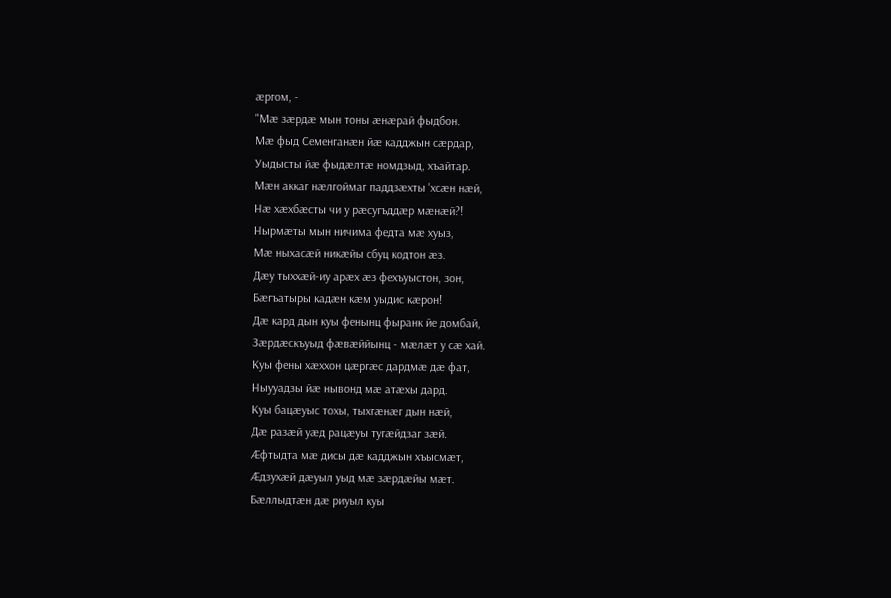æргом, -
"Мæ зæрдæ мын тоны æнæрай фыдбон.
Мæ фыд Семенганæн йæ кадджын сæрдар,
Уыдысты йæ фыдæлтæ номдзыд, хъайтар.
Мæн аккаг нæлгоймаг паддзæхты 'хсæн нæй,
Нæ хæхбæсты чи у рæсугъддæр мæнæй?!
Нырмæты мын ничима федта мæ хуыз,
Мæ ныхасæй никæйы сбуц кодтон æз.
Дæу тыххæй-иу арæх æз фехъуыстон, зон,
Бæгъатыры кадæн кæм уыдис кæрон!
Дæ кард дын куы фенынц фыранк йе домбай,
Зæрдæскъуыд фæвæййынц - мæлæт у сæ хай.
Куы фены хæххон цæргæс дардмæ дæ фат,
Ныууадзы йæ нывонд мæ атæхы дард.
Куы бацæуыс тохы, тыхгæнæг дын нæй,
Дæ разæй уæд рацæуы тугæйдзаг зæй.
Æфтыдта мæ дисы дæ кадджын хъысмæт,
Æдзухæй дæуыл уыд мæ зæрдæйы мæт.
Бæллыдтæн дæ риуыл куы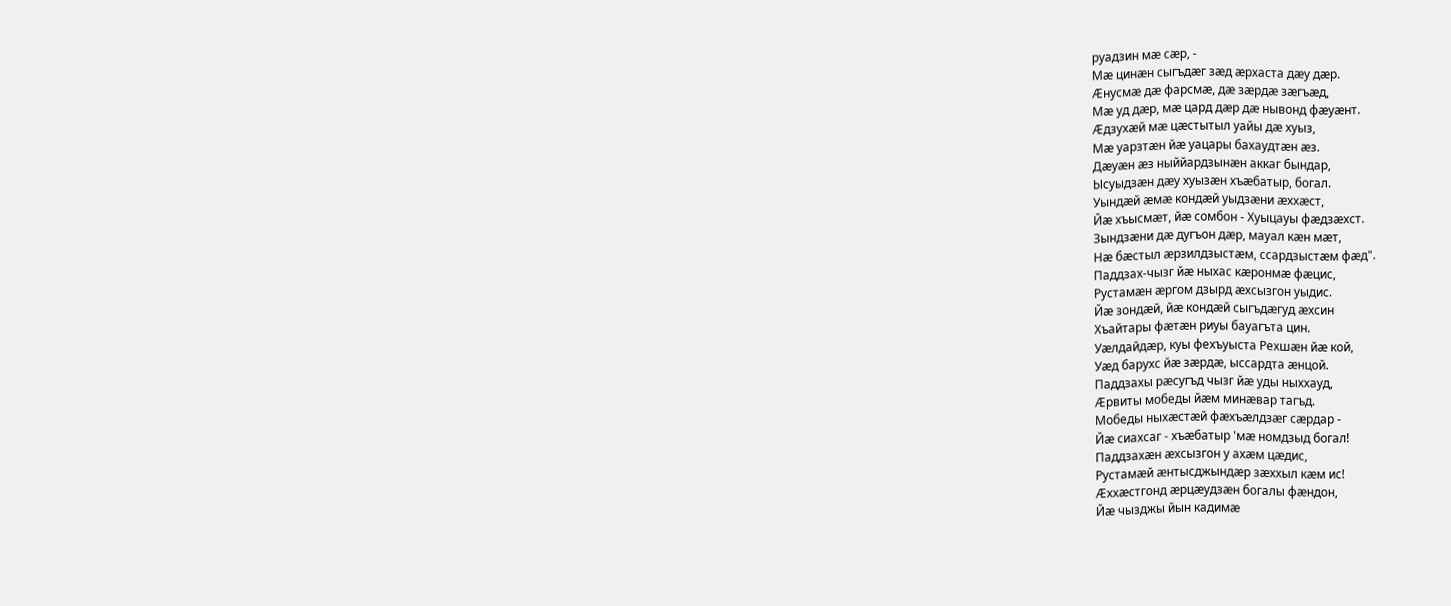руадзин мæ сæр, -
Мæ цинæн сыгъдæг зæд æрхаста дæу дæр.
Æнусмæ дæ фарсмæ, дæ зæрдæ зæгъæд,
Мæ уд дæр, мæ цард дæр дæ нывонд фæуæнт.
Æдзухæй мæ цæстытыл уайы дæ хуыз,
Мæ уарзтæн йæ уацары бахаудтæн æз.
Дæуæн æз ныййардзынæн аккаг бындар,
Ысуыдзæн дæу хуызæн хъæбатыр, богал.
Уындæй æмæ кондæй уыдзæни æххæст,
Йæ хъысмæт, йæ сомбон - Хуыцауы фæдзæхст.
Зындзæни дæ дугъон дæр, мауал кæн мæт,
Нæ бæстыл æрзилдзыстæм, ссардзыстæм фæд".
Паддзах-чызг йæ ныхас кæронмæ фæцис,
Рустамæн æргом дзырд æхсызгон уыдис.
Йæ зондæй, йæ кондæй сыгъдæгуд æхсин
Хъайтары фæтæн риуы бауагъта цин.
Уæлдайдæр, куы фехъуыста Рехшæн йæ кой,
Уæд барухс йæ зæрдæ, ыссардта æнцой.
Паддзахы рæсугъд чызг йæ уды ныххауд,
Æрвиты мобеды йæм минæвар тагъд.
Мобеды ныхæстæй фæхъæлдзæг сæрдар -
Йæ сиахсаг - хъæбатыр 'мæ номдзыд богал!
Паддзахæн æхсызгон у ахæм цæдис,
Рустамæй æнтысджындæр зæххыл кæм ис!
Æххæстгонд æрцæудзæн богалы фæндон,
Йæ чызджы йын кадимæ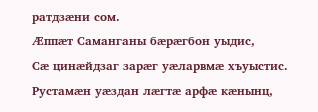ратдзæни сом.
Æппæт Саманганы бæрæгбон уыдис,
Сæ цинæйдзаг зарæг уæларвмæ хъуыстис.
Рустамæн уæздан лæгтæ арфæ кæнынц,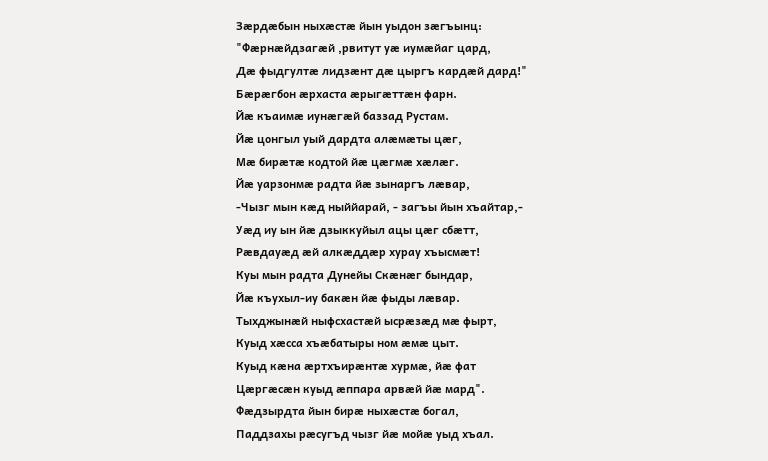Зæрдæбын ныхæстæ йын уыдон зæгъынц:
"Фæрнæйдзагæй ,рвитут уæ иумæйаг цард,
Дæ фыдгултæ лидзæнт дæ цыргъ кардæй дард!"
Бæрæгбон æрхаста æрыгæттæн фарн.
Йæ къаимæ иунæгæй баззад Рустам.
Йæ цонгыл уый дардта алæмæты цæг,
Мæ бирæтæ кодтой йæ цæгмæ хæлæг.
Йæ уарзонмæ радта йæ зынаргъ лæвар,
-Чызг мын кæд ныййарай, - загъы йын хъайтар,-
Уæд иу ын йæ дзыккуйыл ацы цæг сбæтт,
Рæвдауæд æй алкæддæр хурау хъысмæт!
Куы мын радта Дунейы Скæнæг бындар,
Йæ къухыл-иу бакæн йæ фыды лæвар.
Тыхджынæй ныфсхастæй ысрæзæд мæ фырт,
Куыд хæсса хъæбатыры ном æмæ цыт.
Куыд кæна æртхъирæнтæ хурмæ, йæ фат
Цæргæсæн куыд æппара арвæй йæ мард".
Фæдзырдта йын бирæ ныхæстæ богал,
Паддзахы рæсугъд чызг йæ мойæ уыд хъал.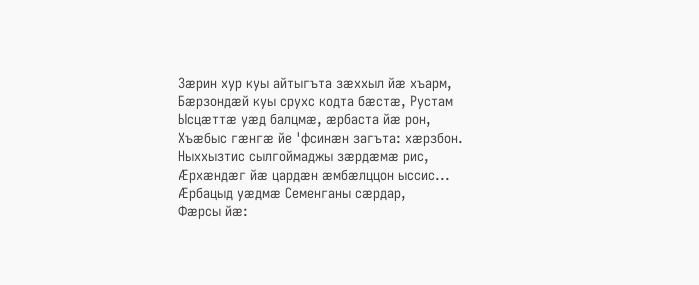Зæрин хур куы айтыгъта зæххыл йæ хъарм,
Бæрзондæй куы срухс кодта бæстæ, Рустам
Ысцæттæ уæд балцмæ, æрбаста йæ рон,
Хъæбыс гæнгæ йе 'фсинæн загъта: хæрзбон.
Ныххызтис сылгоймаджы зæрдæмæ рис,
Æрхæндæг йæ цардæн æмбæлццон ыссис...
Æрбацыд уæдмæ Семенганы сæрдар,
Фæрсы йæ: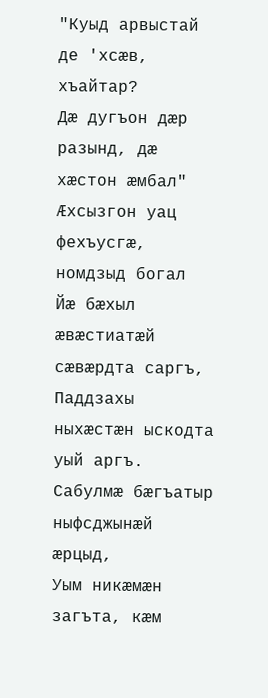"Куыд арвыстай де 'хсæв, хъайтар?
Дæ дугъон дæр разынд, дæ хæстон æмбал"
Æхсызгон уац фехъусгæ, номдзыд богал
Йæ бæхыл æвæстиатæй сæвæрдта саргъ,
Паддзахы ныхæстæн ыскодта уый аргъ.
Сабулмæ бæгъатыр ныфсджынæй æрцыд,
Уым никæмæн загъта, кæм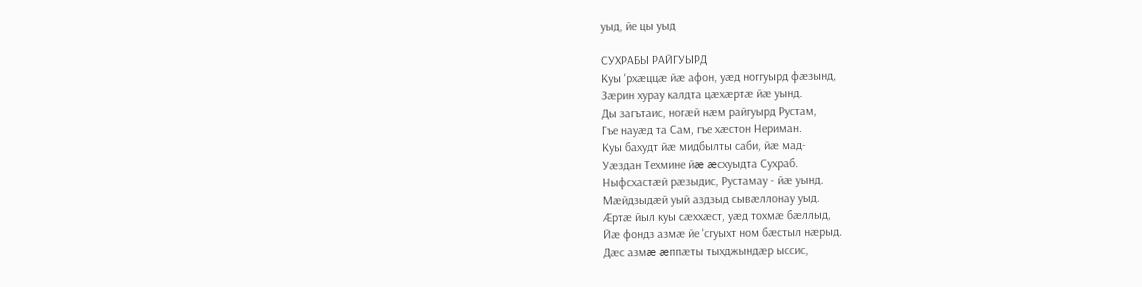уыд, йе цы уыд

СУХРАБЫ РАЙГУЫРД
Куы 'рхæццæ йæ афон, уæд ноггуырд фæзынд,
Зæрин хурау калдта цæхæртæ йæ уынд.
Ды загътаис, ногæй нæм райгуырд Рустам,
Гъе науæд та Сам, гъе хæстон Нериман.
Куы бахудт йæ мидбылты саби, йæ мад-
Уæздан Техмине йæ æсхуыдта Сухраб.
Ныфсхастæй рæзыдис, Рустамау - йæ уынд.
Мæйдзыдæй уый аздзыд сывæллонау уыд.
Æртæ йыл куы сæххæст, уæд тохмæ бæллыд,
Йæ фондз азмæ йе 'сгуыхт ном бæстыл нæрыд.
Дæс азмæ æппæты тыхджындæр ыссис,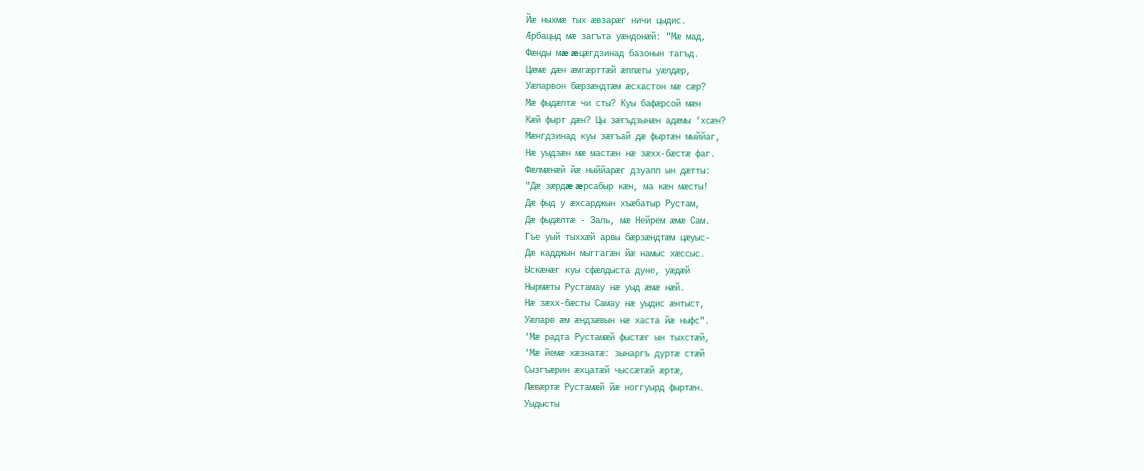Йæ ныхмæ тых æвзарæг ничи цыдис.
Æрбацыд мæ загъта уæндонæй: "Мæ мад,
Фæнды мæ æцæгдзинад базонын тагъд.
Цæмæ дæн æмгæрттæй æппæты уæлдæр,
Уæларвон бæрзæндтæм æсхастон мæ сæр?
Мæ фыдæлтæ чи сты? Куы бафæрсой мæн
Кæй фырт дæн? Цы зæгъдзынæн адæмы 'хсæн?
Мæнгдзинад куы зæгъай дæ фыртæн мыййаг,
Нæ уыдзæн мæ мастæн нæ зæхх-бæстæ фаг.
Фæлмæнæй йæ ныййарæг дзуапп ын дæтты:
"Дæ зæрдæ æрсабыр кæн, ма кæн мæсты!
Дæ фыд у æхсарджын хъæбатыр Рустам,
Дæ фыдæлтæ - Заль, мæ Нейрем æмæ Сам.
Гъе уый тыххæй арвы бæрзæндтæм цæуыс-
Дæ кадджын мыггагæн йæ намыс хæссыс.
Ыскæнæг куы сфæлдыста дуне, уæдæй
Нырмæты Рустамау нæ уыд æмæ нæй.
Нæ зæхх-бæсты Самау нæ уыдис æнтыст,
Уæларв æм æндзæвын нæ хаста йæ ныфс".
'Мæ радта Рустамæй фыстæг ын тыхстæй,
'Мæ йемæ хæзнатæ: зынаргъ дуртæ стæй
Сызгъæрин æхцатæй чыссæтæй æртæ,
Лæвæртæ Рустамæй йæ ноггуырд фыртæн.
Уыдысты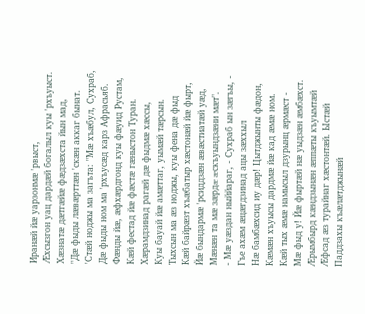Иранæй йæ уарзонмæ 'рвыст,
Æхсызгон уац дардæй богалыл куы 'рхъуыст.
Хæзнатæ дæтгæйæ фæдзæхста йын мад,
"Дæ фыды лæвæрттæн 'скæн аккаг бынат.
'Стæй ноджы ма загъта: "Мæ хъæбул, Сухраб,
Дæ фыды ном ма 'рхъусæд карз Афрасьяб.
Фæнды йæ, æфхæрдгонд куы фæуид Рустам,
Кæй фестад йæ фæстæ гæныстон Туран.
Хæрамдзинад рагæй дæ фыдмæ хæссы,
Куы бауай йæ амæттаг, уымæй тæрсын.
Тыхсын ма æз ноджы, куы фена дæ фыд
Кæй байрæзт хъæбатыр хæстонæй йæ фырт,
Йæ бындармæ 'рсиддзæн æвæстиатæй уæд,
Мæнæн та мæ зæрдæ æскъуындзæни мæт".
- Мæ уæздан ныййараг, - Сухраб ын зæгъы, -
Гъе ахæм æцæгдзинад ацы зæххыл
Нæ бамбæхсид иу дæр! Цытджынты фæдон,
Кæмæн хъуысы дардмæ йæ кад æмæ ном.
Кæй тых æмæ намысыл дзурынц æрмæст -
Мæ фыд у! Йæ фыртæй нæ уыдзæн æмбæхст.
Æрымбырд кæндзынæн æппæты къуымтæй
Æфсад æз турайнаг хæстонтæй. Ыстæй
Паддзахы къæлæтджынæй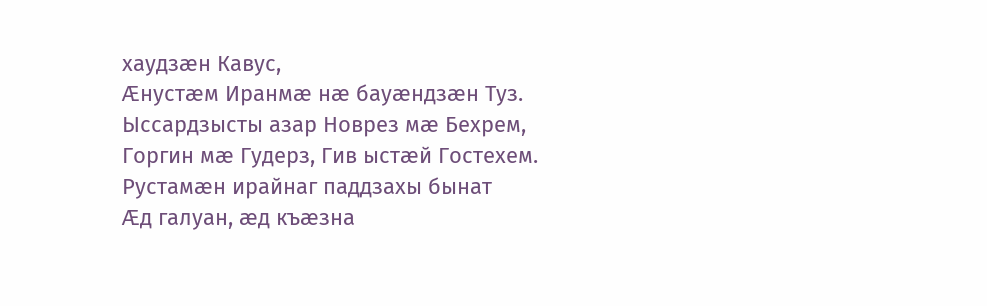хаудзæн Кавус,
Æнустæм Иранмæ нæ бауæндзæн Туз.
Ыссардзысты азар Новрез мæ Бехрем,
Горгин мæ Гудерз, Гив ыстæй Гостехем.
Рустамæн ирайнаг паддзахы бынат
Æд галуан, æд къæзна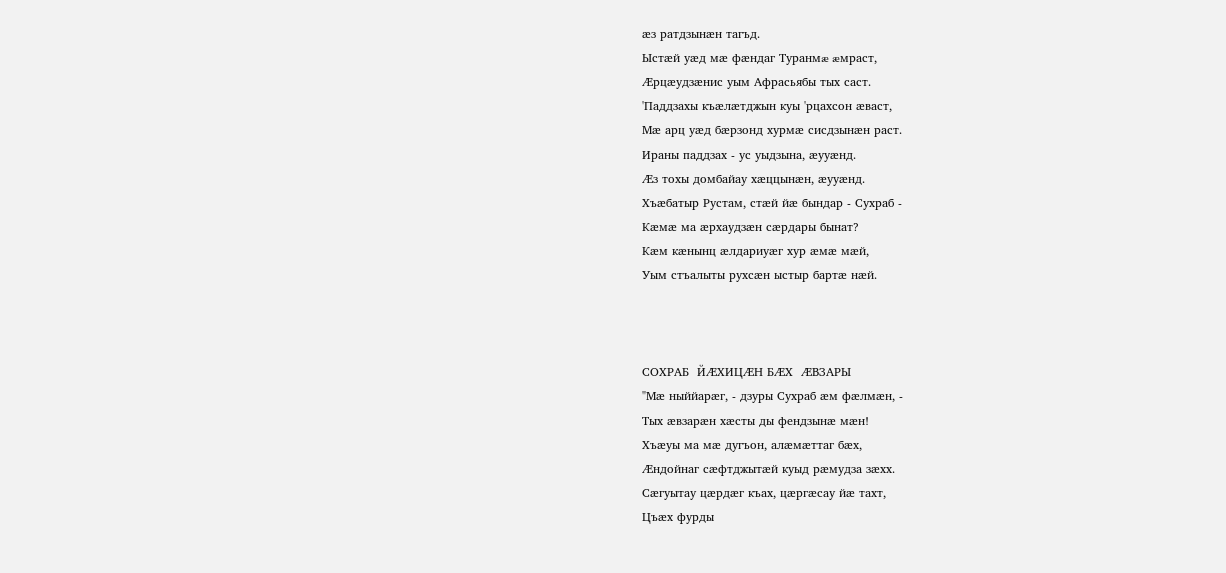æз ратдзынæн тагъд.
Ыстæй уæд мæ фæндаг Туранмæ æмраст,
Æрцæудзæнис уым Афрасьябы тых саст.
'Паддзахы къæлæтджын куы 'рцахсон æваст,
Мæ арц уæд бæрзонд хурмæ сисдзынæн раст.
Ираны паддзах - ус уыдзына, æууæнд.
Æз тохы домбайау хæццынæн, æууæнд.
Хъæбатыр Рустам, стæй йæ бындар - Сухраб -
Кæмæ ма æрхаудзæн сæрдары бынат?
Кæм кæнынц æлдариуæг хур æмæ мæй,
Уым стъалыты рухсæн ыстыр бартæ нæй.



СОХРАБ  ЙÆХИЦÆН БÆХ  ÆВЗАРЫ
"Мæ ныййарæг, - дзуры Сухраб æм фæлмæн, -
Тых æвзарæн хæсты ды фендзынæ мæн!
Хъæуы ма мæ дугъон, алæмæттаг бæх,
Æндойнаг сæфтджытæй куыд рæмудза зæхх.
Сæгуытау цæрдæг къах, цæргæсау йæ тахт,
Цъæх фурды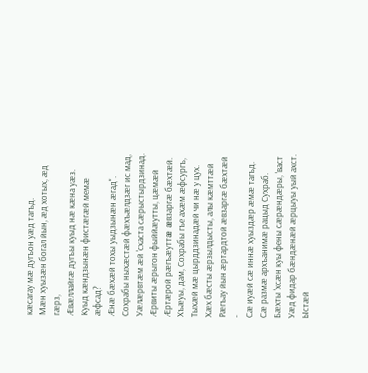кæсагау мæ дугъон уæд тагъд.
Мæн хуызæн богал йын, æд хотых, æд гæрз,
Æвæллайгæ дугъы куыд нæ кæна уæз.
Куыд кæндзынæн фистæгæй мемæ æфсад?
Æнæ бæхæй тохы уыдзынæн æгад".
Сохрабы ныхæстæй фæхъæлдзæг ис мад,
Уæлæрвтæм æй 'схаста сæрыстырдзинад.
Æрвиты æрыгон фыййæутты, цæмæй
Æртæрой рæгъæуттæ æвзаргæ бæхтæй.
Хъæуы, дам, Сохрабы гъе ахæм æфсургъ,
Тыхæй мæ цырддзинадæй чи нæ у цух.
Хæх бæсты æрзылдысты, алы кæмттæй
Рæгъау йын æртардтой æвзаргæ бæхтæй -
Сæ иуæй сæ иннæ хуыздæр æмæ тагъд.
Сæ размæ архъанимæ рацыд Сухраб.
Бæхты 'хсæн куы фены сæрæндæры, 'васт
Уæд фидар бæндæнæй æрцыуы уый ахст.
Ыстæй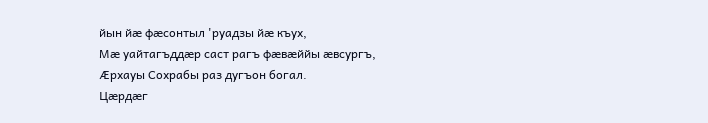йын йæ фæсонтыл 'руадзы йæ къух,
Мæ уайтагъддæр саст рагъ фæвæййы æвсургъ,
Æрхауы Сохрабы раз дугъон богал.
Цæрдæг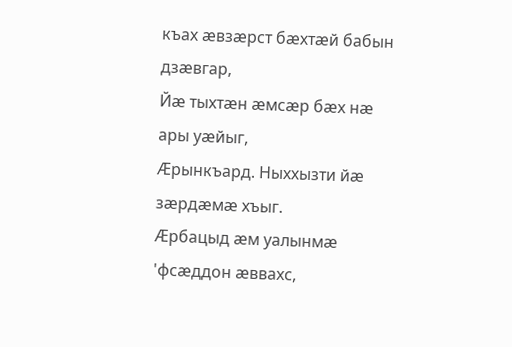къах æвзæрст бæхтæй бабын дзæвгар,
Йæ тыхтæн æмсæр бæх нæ ары уæйыг,
Æрынкъард. Ныххызти йæ зæрдæмæ хъыг.
Æрбацыд æм уалынмæ 'фсæддон æввахс,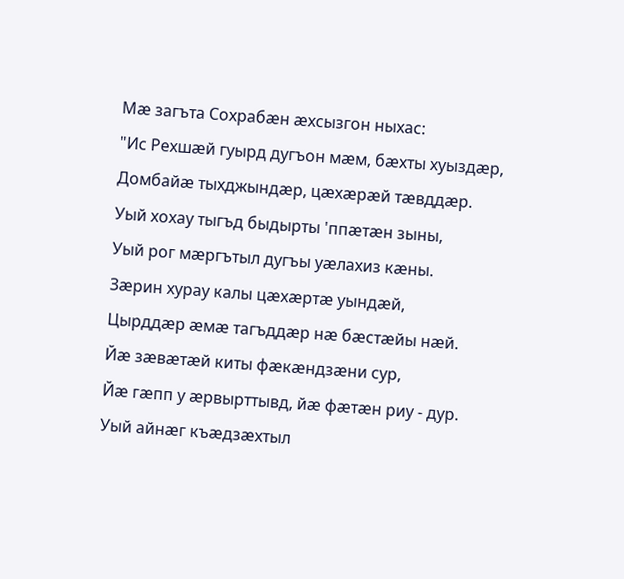Мæ загъта Сохрабæн æхсызгон ныхас:
"Ис Рехшæй гуырд дугъон мæм, бæхты хуыздæр,
Домбайæ тыхджындæр, цæхæрæй тæвддæр.
Уый хохау тыгъд быдырты 'ппæтæн зыны,
Уый рог мæргътыл дугъы уæлахиз кæны.
Зæрин хурау калы цæхæртæ уындæй,
Цырддæр æмæ тагъддæр нæ бæстæйы нæй.
Йæ зæвæтæй киты фæкæндзæни сур,
Йæ гæпп у æрвырттывд, йæ фæтæн риу - дур.
Уый айнæг къæдзæхтыл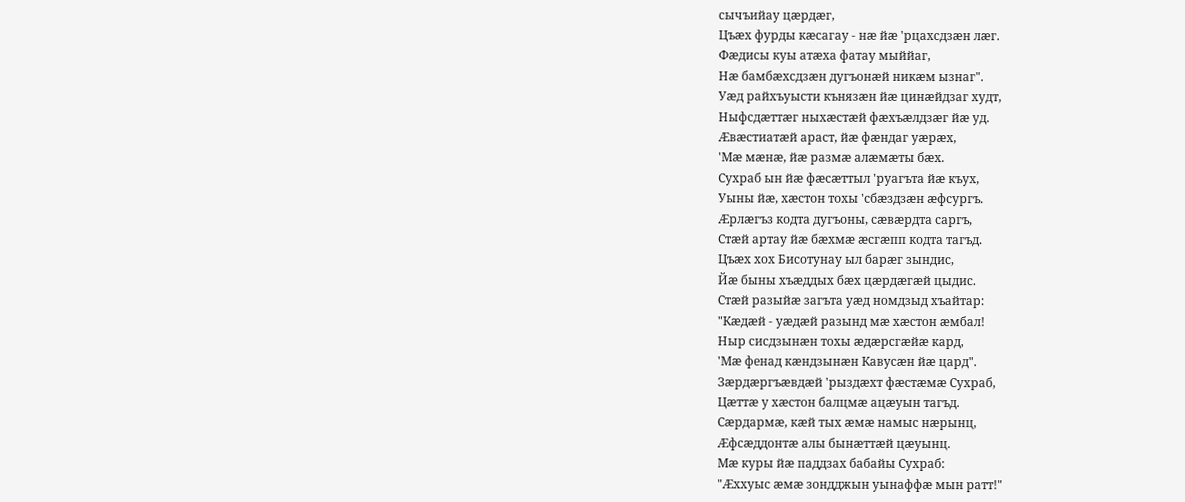сычъийау цæрдæг,
Цъæх фурды кæсагау - нæ йæ 'рцахсдзæн лæг.
Фæдисы куы атæха фатау мыййаг,
Нæ бамбæхсдзæн дугъонæй никæм ызнаг".
Уæд райхъуысти кънязæн йæ цинæйдзаг худт,
Ныфсдæттæг ныхæстæй фæхъæлдзæг йæ уд.
Æвæстиатæй араст, йæ фæндаг уæрæх,
'Мæ мæнæ, йæ размæ алæмæты бæх.
Сухраб ын йæ фæсæттыл 'руагъта йæ къух,
Уыны йæ, хæстон тохы 'сбæздзæн æфсургъ.
Æрлæгъз кодта дугъоны, сæвæрдта саргъ,
Стæй артау йæ бæхмæ æсгæпп кодта тагъд.
Цъæх хох Бисотунау ыл барæг зындис,
Йæ быны хъæддых бæх цæрдæгæй цыдис.
Стæй разыйæ загъта уæд номдзыд хъайтар:
"Кæдæй - уæдæй разынд мæ хæстон æмбал!
Ныр сисдзынæн тохы æдæрсгæйæ кард,
'Мæ фенад кæндзынæн Кавусæн йæ цард".
Зæрдæргъæвдæй 'рыздæхт фæстæмæ Сухраб,
Цæттæ у хæстон балцмæ ацæуын тагъд.
Сæрдармæ, кæй тых æмæ намыс нæрынц,
Æфсæддонтæ алы бынæттæй цæуынц.
Мæ куры йæ паддзах бабайы Сухраб:
"Æххуыс æмæ зондджын уынаффæ мын ратт!"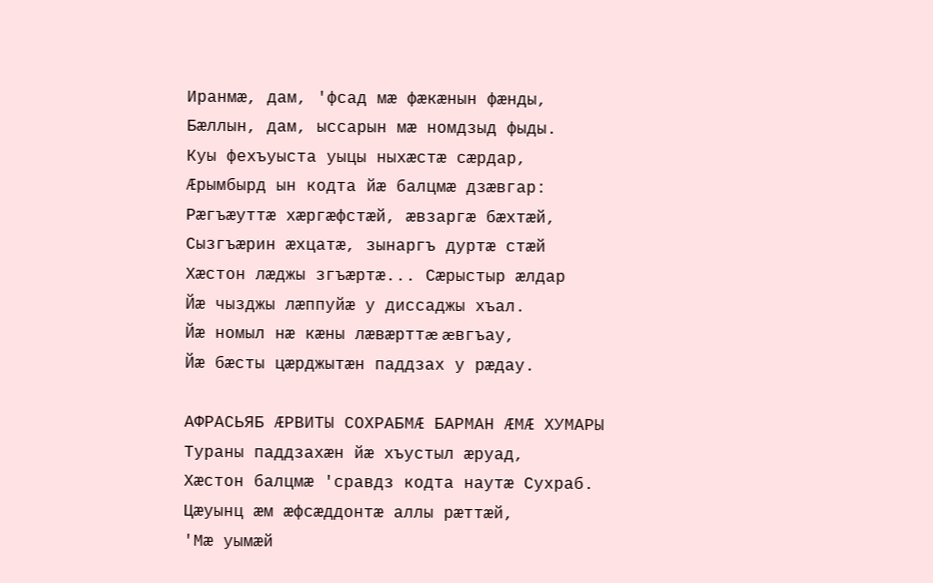Иранмæ, дам, 'фсад мæ фæкæнын фæнды,
Бæллын, дам, ыссарын мæ номдзыд фыды.
Куы фехъуыста уыцы ныхæстæ сæрдар,
Æрымбырд ын кодта йæ балцмæ дзæвгар:
Рæгъæуттæ хæргæфстæй, æвзаргæ бæхтæй,
Сызгъæрин æхцатæ, зынаргъ дуртæ стæй
Хæстон лæджы згъæртæ... Сæрыстыр æлдар
Йæ чызджы лæппуйæ у диссаджы хъал.
Йæ номыл нæ кæны лæвæрттæ æвгъау,
Йæ бæсты цæрджытæн паддзах у рæдау.

АФРАСЬЯБ ÆРВИТЫ СОХРАБМÆ БАРМАН ÆМÆ ХУМАРЫ
Тураны паддзахæн йæ хъустыл æруад,
Хæстон балцмæ 'сравдз кодта наутæ Сухраб.
Цæуынц æм æфсæддонтæ аллы рæттæй,
'Мæ уымæй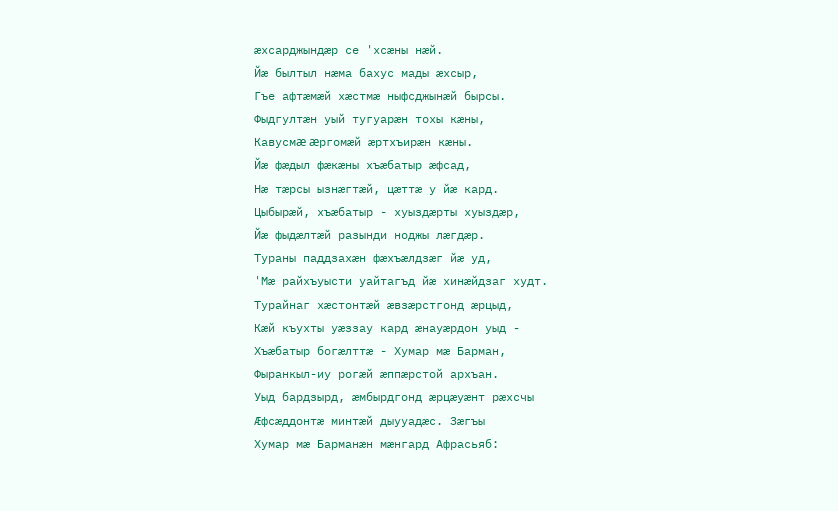æхсарджындæр се 'хсæны нæй.
Йæ былтыл нæма бахус мады æхсыр,
Гъе афтæмæй хæстмæ ныфсджынæй бырсы.
Фыдгултæн уый тугуарæн тохы кæны,
Кавусмæ æргомæй æртхъирæн кæны.
Йæ фæдыл фæкæны хъæбатыр æфсад,
Нæ тæрсы ызнæгтæй, цæттæ у йæ кард.
Цыбырæй, хъæбатыр - хуыздæрты хуыздæр,
Йæ фыдæлтæй разынди ноджы лæгдæр.
Тураны паддзахæн фæхъæлдзæг йæ уд,
'Мæ райхъуысти уайтагъд йæ хинæйдзаг худт.
Турайнаг хæстонтæй æвзæрстгонд æрцыд,
Кæй къухты уæззау кард æнауæрдон уыд -
Хъæбатыр богæлттæ - Хумар мæ Барман,
Фыранкыл-иу рогæй æппæрстой архъан.
Уыд бардзырд, æмбырдгонд æрцæуæнт рæхсчы
Æфсæддонтæ минтæй дыууадæс. Зæгъы
Хумар мæ Барманæн мæнгард Афрасьяб: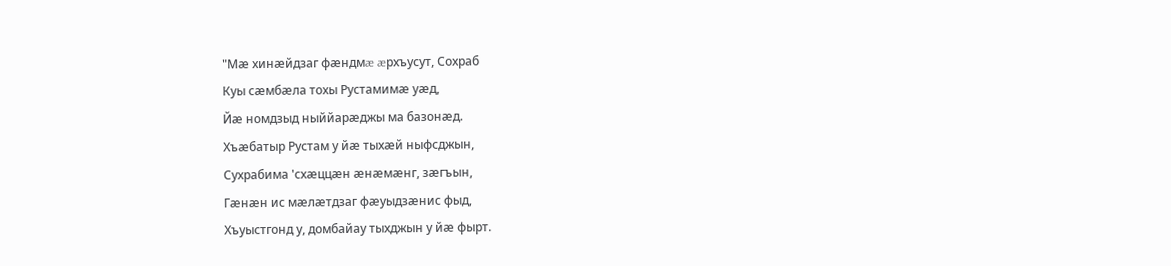"Мæ хинæйдзаг фæндмæ æрхъусут, Сохраб
Куы сæмбæла тохы Рустамимæ уæд,
Йæ номдзыд ныййарæджы ма базонæд.
Хъæбатыр Рустам у йæ тыхæй ныфсджын,
Сухрабима 'схæццæн æнæмæнг, зæгъын,
Гæнæн ис мæлæтдзаг фæуыдзæнис фыд,
Хъуыстгонд у, домбайау тыхджын у йæ фырт.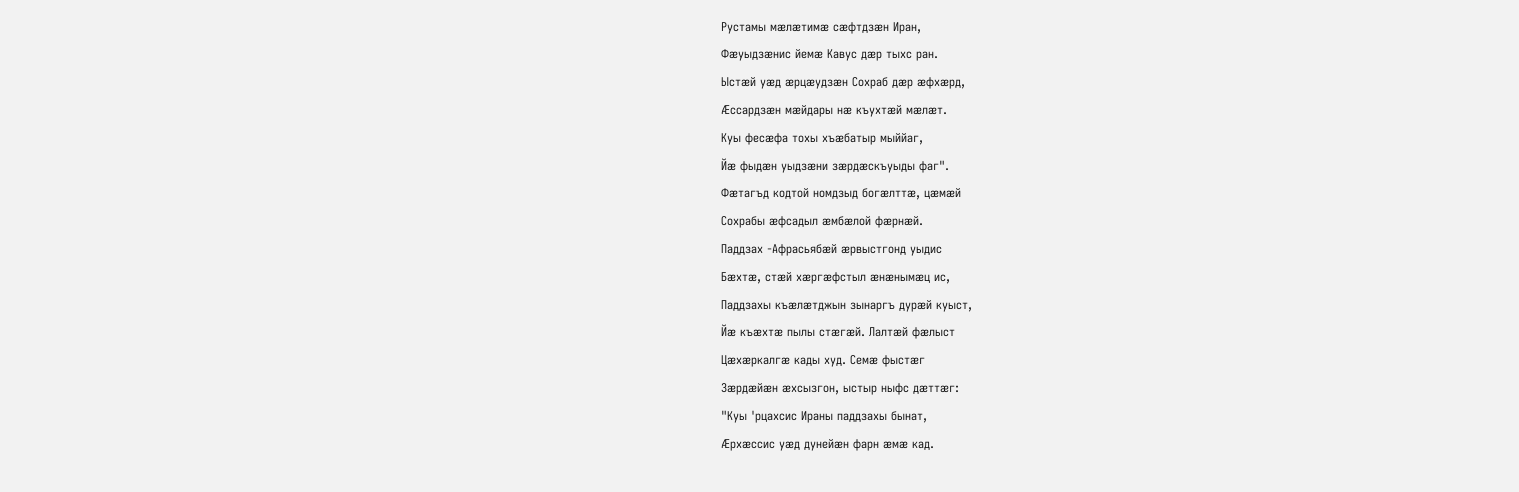Рустамы мæлæтимæ сæфтдзæн Иран,
Фæуыдзæнис йемæ Кавус дæр тыхс ран.
Ыстæй уæд æрцæудзæн Сохраб дæр æфхæрд,
Æссардзæн мæйдары нæ къухтæй мæлæт.
Куы фесæфа тохы хъæбатыр мыййаг,
Йæ фыдæн уыдзæни зæрдæскъуыды фаг".
Фæтагъд кодтой номдзыд богæлттæ, цæмæй
Сохрабы æфсадыл æмбæлой фæрнæй.
Паддзах -Афрасьябæй æрвыстгонд уыдис
Бæхтæ, стæй хæргæфстыл æнæнымæц ис,
Паддзахы къæлæтджын зынаргъ дурæй куыст,
Йæ къæхтæ пылы стæгæй. Лалтæй фæлыст
Цæхæркалгæ кады худ. Семæ фыстæг
Зæрдæйæн æхсызгон, ыстыр ныфс дæттæг:
"Куы 'рцахсис Ираны паддзахы бынат,
Æрхæссис уæд дунейæн фарн æмæ кад.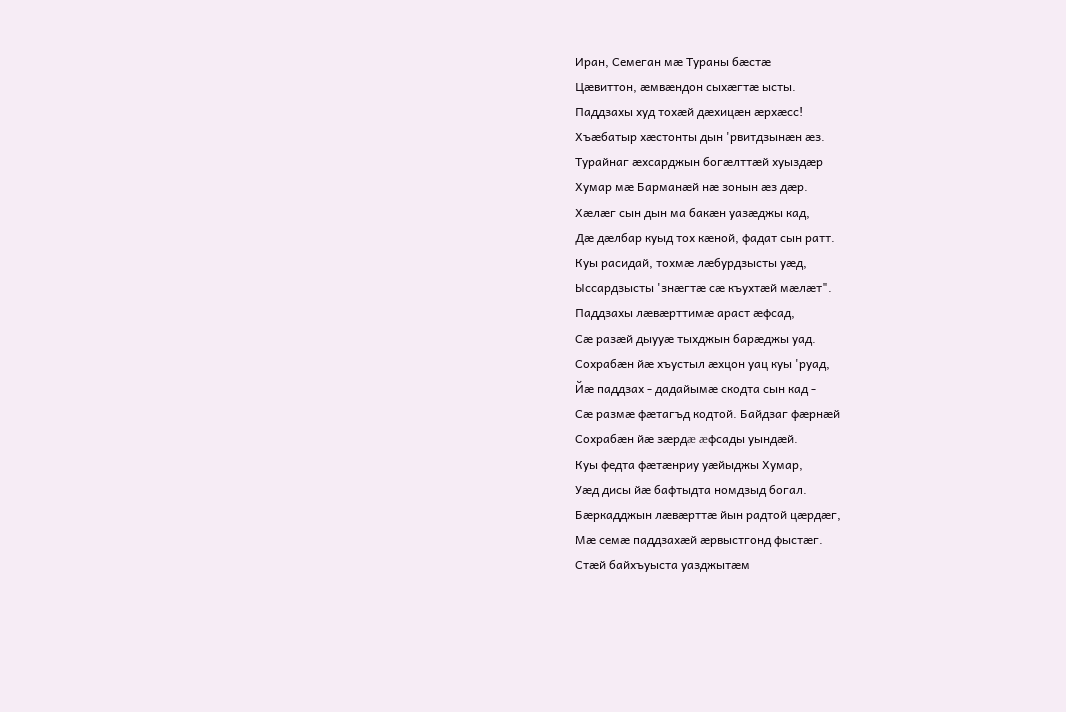Иран, Семеган мæ Тураны бæстæ
Цæвиттон, æмвæндон сыхæгтæ ысты.
Паддзахы худ тохæй дæхицæн æрхæсс!
Хъæбатыр хæстонты дын 'рвитдзынæн æз.
Турайнаг æхсарджын богæлттæй хуыздæр
Хумар мæ Барманæй нæ зонын æз дæр.
Хæлæг сын дын ма бакæн уазæджы кад,
Дæ дæлбар куыд тох кæной, фадат сын ратт.
Куы расидай, тохмæ лæбурдзысты уæд,
Ыссардзысты 'знæгтæ сæ къухтæй мæлæт".
Паддзахы лæвæрттимæ араст æфсад,
Сæ разæй дыууæ тыхджын барæджы уад.
Сохрабæн йæ хъустыл æхцон уац куы 'руад,
Йæ паддзах - дадайымæ скодта сын кад -
Сæ размæ фæтагъд кодтой. Байдзаг фæрнæй
Сохрабæн йæ зæрдæ æфсады уындæй.
Куы федта фæтæнриу уæйыджы Хумар,
Уæд дисы йæ бафтыдта номдзыд богал.
Бæркадджын лæвæрттæ йын радтой цæрдæг,
Мæ семæ паддзахæй æрвыстгонд фыстæг.
Стæй байхъуыста уазджытæм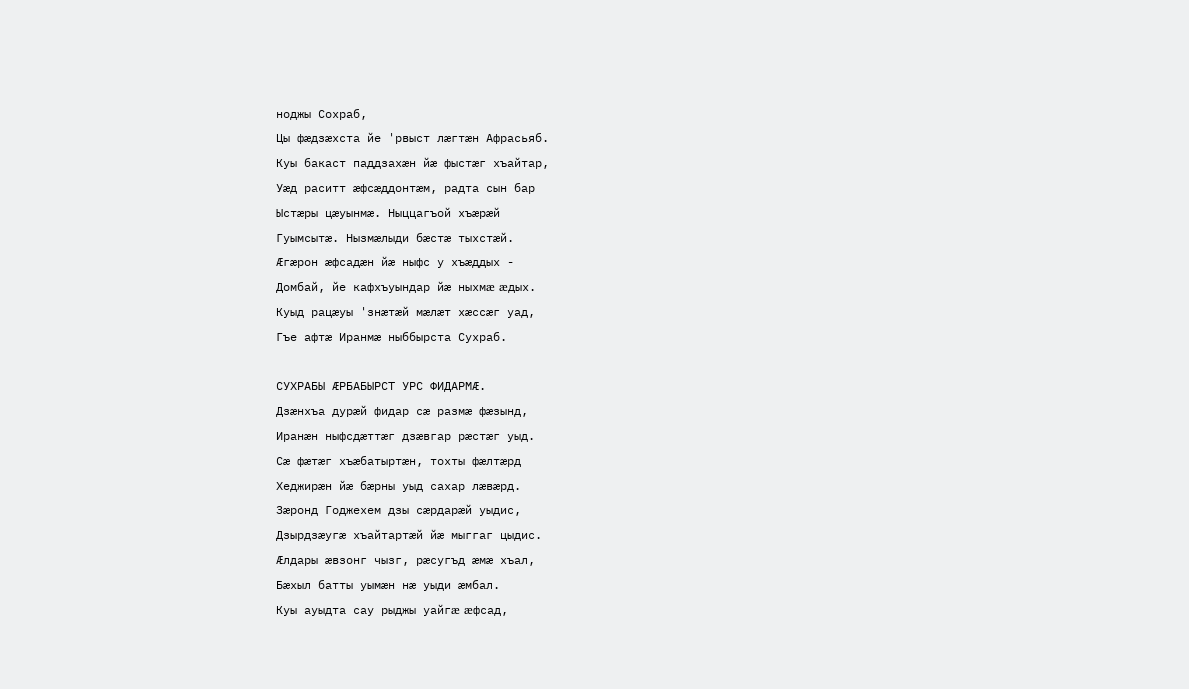ноджы Сохраб,
Цы фæдзæхста йе 'рвыст лæгтæн Афрасьяб.
Куы бакаст паддзахæн йæ фыстæг хъайтар,
Уæд раситт æфсæддонтæм, радта сын бар
Ыстæры цæуынмæ. Ныццагъой хъæрæй
Гуымсытæ. Нызмæлыди бæстæ тыхстæй.
Æгæрон æфсадæн йæ ныфс у хъæддых -
Домбай, йе кафхъуындар йæ ныхмæ æдых.
Куыд рацæуы 'знæтæй мæлæт хæссæг уад,
Гъе афтæ Иранмæ ныббырста Сухраб.

СУХРАБЫ ÆРБАБЫРСТ УРС ФИДАРМÆ.
Дзæнхъа дурæй фидар сæ размæ фæзынд,
Иранæн ныфсдæттæг дзæвгар рæстæг уыд.
Сæ фæтæг хъæбатыртæн, тохты фæлтæрд
Хеджирæн йæ бæрны уыд сахар лæвæрд.
Зæронд Годжехем дзы сæрдарæй уыдис,
Дзырдзæугæ хъайтартæй йæ мыггаг цыдис.
Æлдары æвзонг чызг, рæсугъд æмæ хъал,
Бæхыл батты уымæн нæ уыди æмбал.
Куы ауыдта сау рыджы уайгæ æфсад,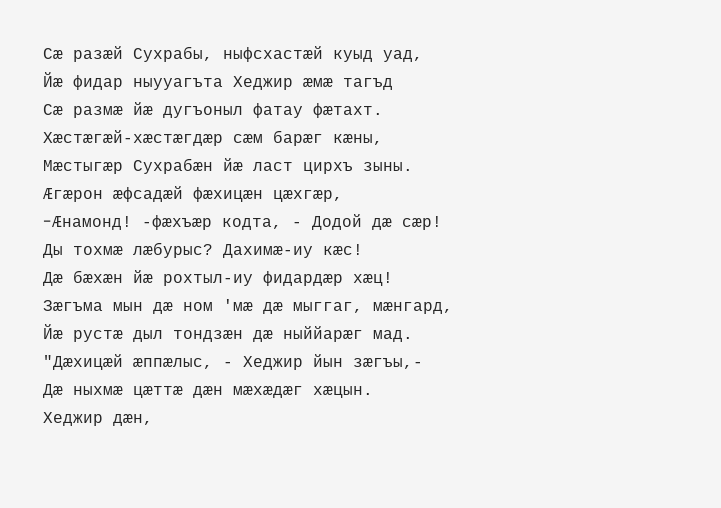Сæ разæй Сухрабы, ныфсхастæй куыд уад,
Йæ фидар ныууагъта Хеджир æмæ тагъд
Сæ размæ йæ дугъоныл фатау фæтахт.
Хæстæгæй-хæстæгдæр сæм барæг кæны,
Мæстыгæр Сухрабæн йæ ласт цирхъ зыны.
Æгæрон æфсадæй фæхицæн цæхгæр,
-Æнамонд! -фæхъæр кодта, - Додой дæ сæр!
Ды тохмæ лæбурыс? Дахимæ-иу кæс!
Дæ бæхæн йæ рохтыл-иу фидардæр хæц!
Зæгъма мын дæ ном 'мæ дæ мыггаг, мæнгард,
Йæ рустæ дыл тондзæн дæ ныййарæг мад.
"Дæхицæй æппæлыс, - Хеджир йын зæгъы,-
Дæ ныхмæ цæттæ дæн мæхæдæг хæцын.
Хеджир дæн,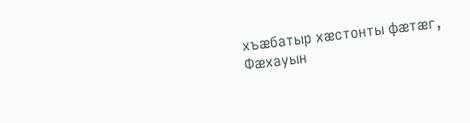хъæбатыр хæстонты фæтæг,
Фæхауын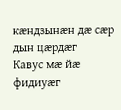кæндзынæн дæ сæр дын цæрдæг
Кавус мæ йæ фидиуæг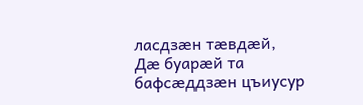ласдзæн тæвдæй,
Дæ буарæй та бафсæддзæн цъиусур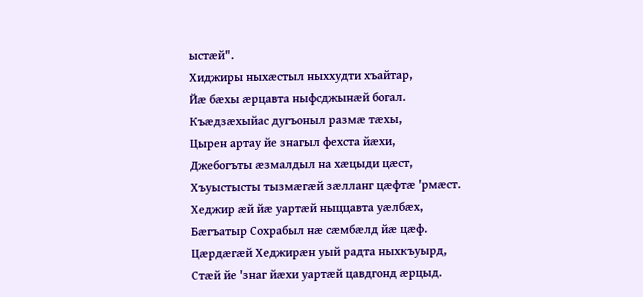ыстæй".
Хиджиры ныхæстыл ныххудти хъайтар,
Йæ бæхы æрцавта ныфсджынæй богал.
Къæдзæхыйас дугъоныл размæ тæхы,
Цырен артау йе знагыл фехста йæхи,
Джебогъты æзмалдыл на хæцыди цæст,
Хъуыстысты тызмæгæй зæлланг цæфтæ 'рмæст.
Хеджир æй йæ уартæй ныццавта уæлбæх,
Бæгъатыр Сохрабыл нæ сæмбæлд йæ цæф.
Цæрдæгæй Хеджирæн уый радта ныхкъуырд,
Стæй йе 'знаг йæхи уартæй цавдгонд æрцыд.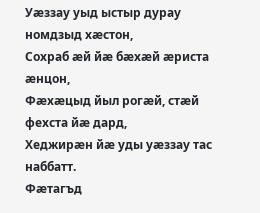Уæззау уыд ыстыр дурау номдзыд хæстон,
Сохраб æй йæ бæхæй æриста æнцон,
Фæхæцыд йыл рогæй, стæй фехста йæ дард,
Хеджирæн йæ уды уæззау тас наббатт.
Фæтагъд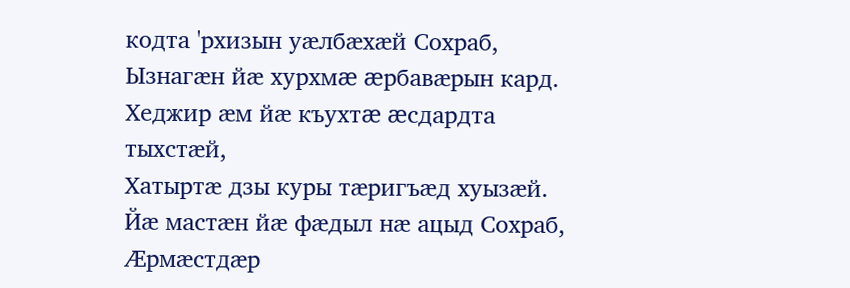кодта 'рхизын уæлбæхæй Сохраб,
Ызнагæн йæ хурхмæ æрбавæрын кард.
Хеджир æм йæ къухтæ æсдардта тыхстæй,
Хатыртæ дзы куры тæригъæд хуызæй.
Йæ мастæн йæ фæдыл нæ ацыд Сохраб,
Æрмæстдæр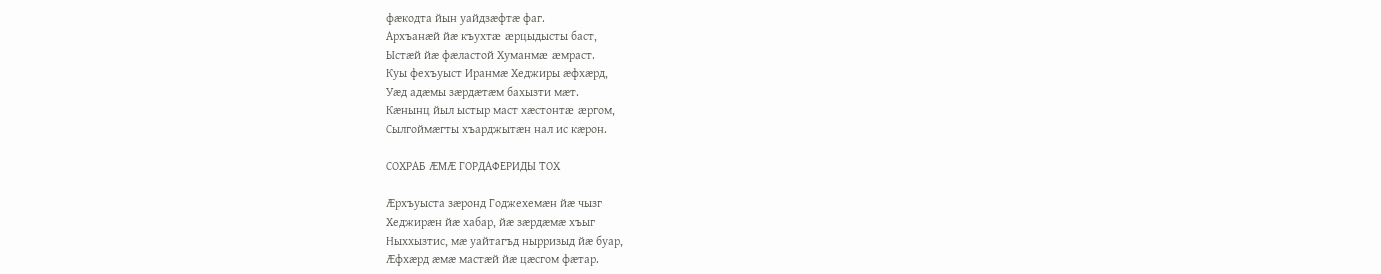фæкодта йын уайдзæфтæ фаг.
Архъанæй йæ къухтæ æрцыдысты баст,
Ыстæй йæ фæластой Хуманмæ æмраст.
Куы фехъуыст Иранмæ Хеджиры æфхæрд,
Уæд адæмы зæрдæтæм бахызти мæт.
Кæнынц йыл ыстыр маст хæстонтæ æргом,
Сылгоймæгты хъарджытæн нал ис кæрон.

СОХРАБ ÆМÆ ГОРДАФЕРИДЫ ТОХ

Æрхъуыста зæронд Годжехемæн йæ чызг
Хеджирæн йæ хабар, йæ зæрдæмæ хъыг
Ныххызтис, мæ уайтагъд нырризыд йæ буар,
Æфхæрд æмæ мастæй йæ цæсгом фæтар.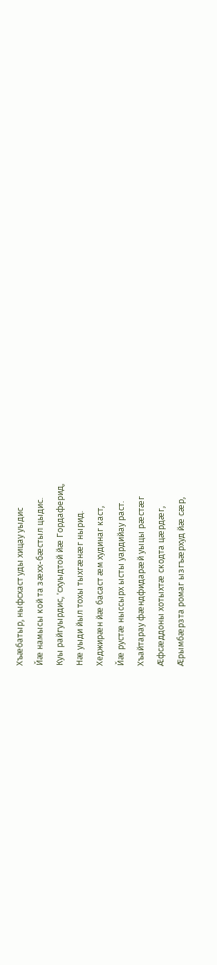Хъæбатыр, ныфсхаст уды хицау уыдис
Йæ намысы кой та зæхх-бæстыл цыдис.
Куы райгуырдис, 'схуыдтой йæ Гордаферид,
Нæ уыди йыл тохы тыхгæнæг нырид.
Хеджирæн йæ басаст æм худинаг каст,
Йæ рустæ ныссырх ысты уардийау раст.
Хъайтарау фæндфидарæй уыцы рæстæг
Æфсæддоны хотыхтæ скодта цæрдæг,
Æрымбæрзта ромаг ызгъæрхуд йæ сæр,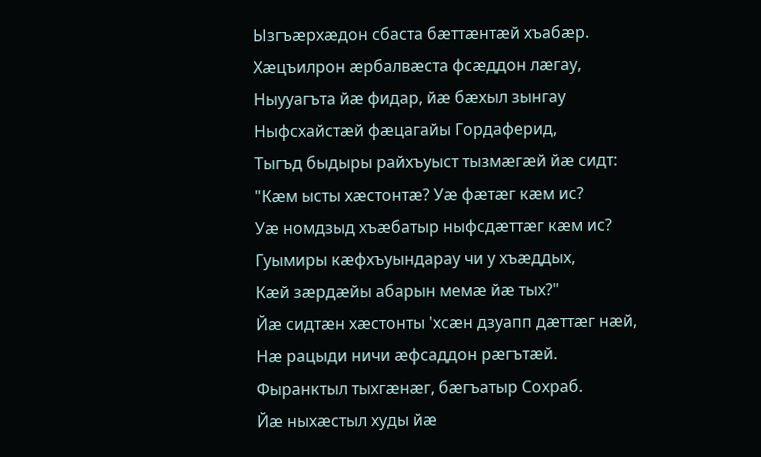Ызгъæрхæдон сбаста бæттæнтæй хъабæр.
Хæцъилрон æрбалвæста фсæддон лæгау,
Ныууагъта йæ фидар, йæ бæхыл зынгау
Ныфсхайстæй фæцагайы Гордаферид,
Тыгъд быдыры райхъуыст тызмæгæй йæ сидт:
"Кæм ысты хæстонтæ? Уæ фæтæг кæм ис?
Уæ номдзыд хъæбатыр ныфсдæттæг кæм ис?
Гуымиры кæфхъуындарау чи у хъæддых,
Кæй зæрдæйы абарын мемæ йæ тых?"
Йæ сидтæн хæстонты 'хсæн дзуапп дæттæг нæй,
Нæ рацыди ничи æфсаддон рæгътæй.
Фыранктыл тыхгæнæг, бæгъатыр Сохраб.
Йæ ныхæстыл худы йæ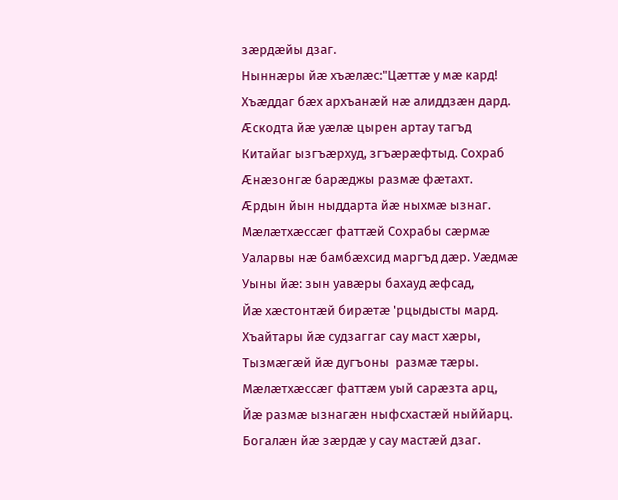зæрдæйы дзаг.
Ныннæры йæ хъæлæс:"Цæттæ у мæ кард!
Хъæддаг бæх архъанæй нæ алиддзæн дард.
Æскодта йæ уæлæ цырен артау тагъд
Китайаг ызгъæрхуд, згъæрæфтыд. Сохраб
Æнæзонгæ барæджы размæ фæтахт.
Æрдын йын ныддарта йæ ныхмæ ызнаг.
Мæлæтхæссæг фаттæй Сохрабы сæрмæ
Уаларвы нæ бамбæхсид маргъд дæр. Уæдмæ
Уыны йæ: зын уавæры бахауд æфсад,
Йæ хæстонтæй бирæтæ 'рцыдысты мард.
Хъайтары йæ судзаггаг сау маст хæры,
Тызмæгæй йæ дугъоны  размæ тæры.
Мæлæтхæссæг фаттæм уый сарæзта арц,
Йæ размæ ызнагæн ныфсхастæй ныййарц.
Богалæн йæ зæрдæ у сау мастæй дзаг.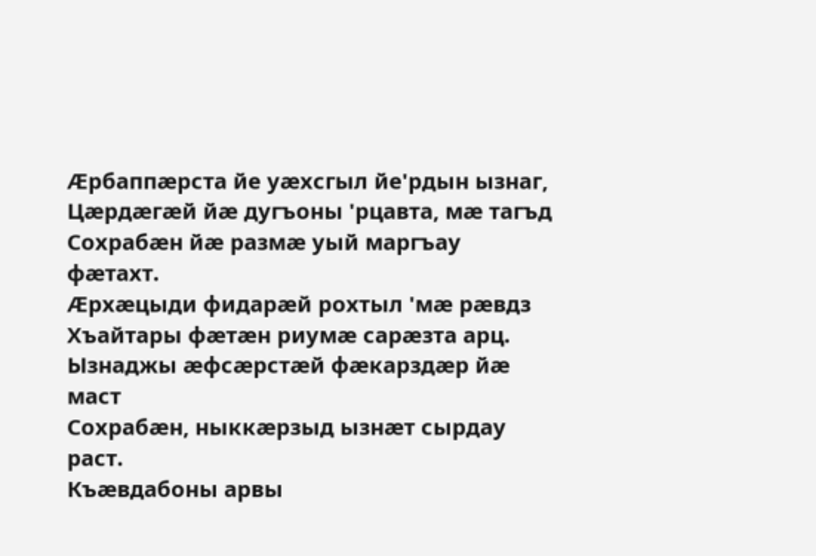Æрбаппæрста йе уæхсгыл йе'рдын ызнаг,
Цæрдæгæй йæ дугъоны 'рцавта, мæ тагъд
Сохрабæн йæ размæ уый маргъау фæтахт.
Æрхæцыди фидарæй рохтыл 'мæ рæвдз
Хъайтары фæтæн риумæ сарæзта арц.
Ызнаджы æфсæрстæй фæкарздæр йæ маст
Сохрабæн, ныккæрзыд ызнæт сырдау раст.
Къæвдабоны арвы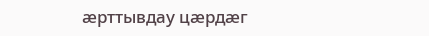æрттывдау цæрдæг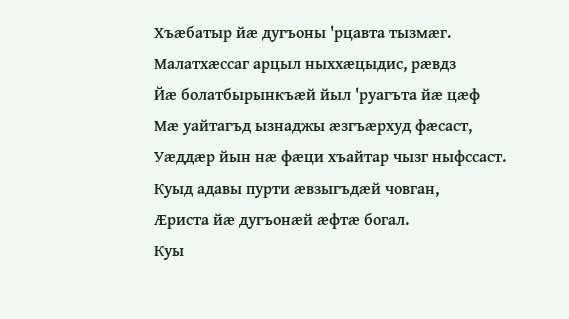Хъæбатыр йæ дугъоны 'рцавта тызмæг.
Малатхæссаг арцыл ныххæцыдис, рæвдз
Йæ болатбырынкъæй йыл 'руагъта йæ цæф
Мæ уайтагъд ызнаджы æзгъæрхуд фæсаст,
Уæддæр йын нæ фæци хъайтар чызг ныфссаст.
Куыд адавы пурти æвзыгъдæй човган,
Æриста йæ дугъонæй æфтæ богал.
Куы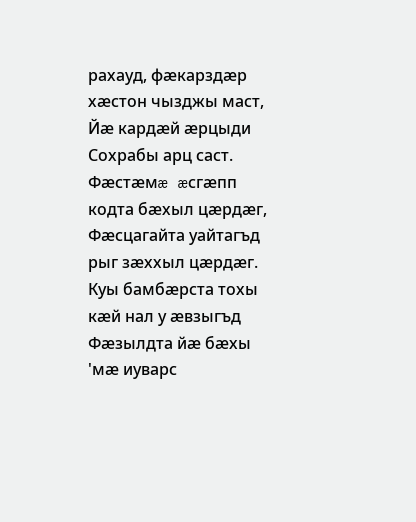рахауд, фæкарздæр хæстон чызджы маст,
Йæ кардæй æрцыди Сохрабы арц саст.
Фæстæмæ æсгæпп кодта бæхыл цæрдæг,
Фæсцагайта уайтагъд рыг зæххыл цæрдæг.
Куы бамбæрста тохы кæй нал у æвзыгъд
Фæзылдта йæ бæхы 'мæ иуварс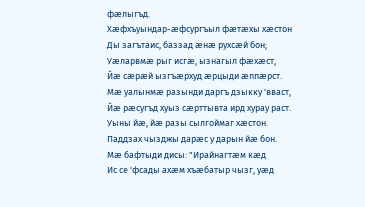фæлыгъд.
Хæфхъуындар-æфсургъыл фæтæхы хæстон
Ды загътаис, баззад æнæ рухсæй бон;
Уæларвмæ рыг исгæ, ызнагыл фæхæст,
Йæ сæрæй ызгъæрхуд æрцыди æппæрст.
Мæ уалынмæ разынди даргъ дзыкку 'вваст,
Йæ рæсугъд хуыз сæрттывта ирд хурау раст.
Уыны йæ, йæ разы сылгоймаг хæстон.
Паддзах чызджы дарæс у дарын йæ бон.
Мæ бафтыди дисы: "Ирайнагтæм кæд
Ис се 'фсады ахæм хъæбатыр чызг, уæд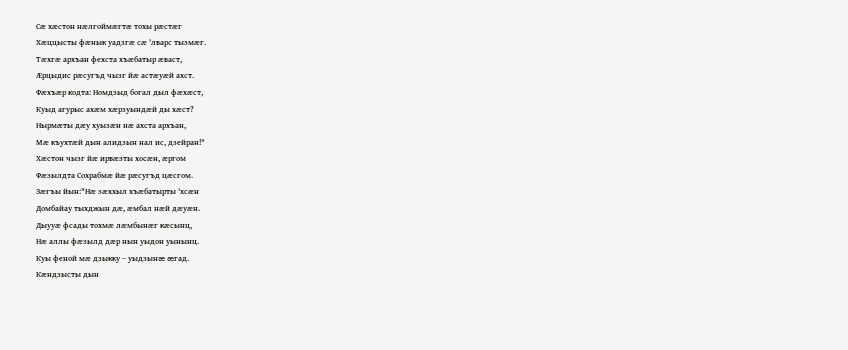Сæ хæстон нæлгоймæгтæ тохы рæстæг
Хæццысты фæнык уадзгæ сæ 'лварс тызмæг.
Тæхгæ архъан фехста хъæбатыр æваст,
Æрцыдис рæсугъд чызг йæ астæуæй ахст.
Фæхъæр кодта: Номдзыд богал дыл фæхæст,
Куыд агурыс ахæм хæрзуындæй ды хæст?
Нырмæты дæу хуызæн нæ ахста архъан,
Мæ къухтæй дын алидзын нал ис, дзейран!"
Хæстон чызг йæ ирвæзты хосæн, æргом
Фæзылдта Сохрабмæ йæ рæсугъд цæсгом.
Зæгъы йын:"Нæ зæххыл хъæбатырты 'хсæн
Домбайау тыхджын дæ, æмбал нæй дæуæн.
Дыууæ фсады тохмæ лæмбынæг кæсынц,
Нæ аллы фæзылд дæр нын уыдон уынынц.
Куы феной мæ дзыкку – уыдзынæ æгад.
Кæндзысты дын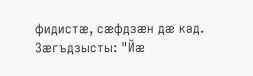фидистæ, сæфдзæн дæ кад.
Зæгъдзысты: "Йæ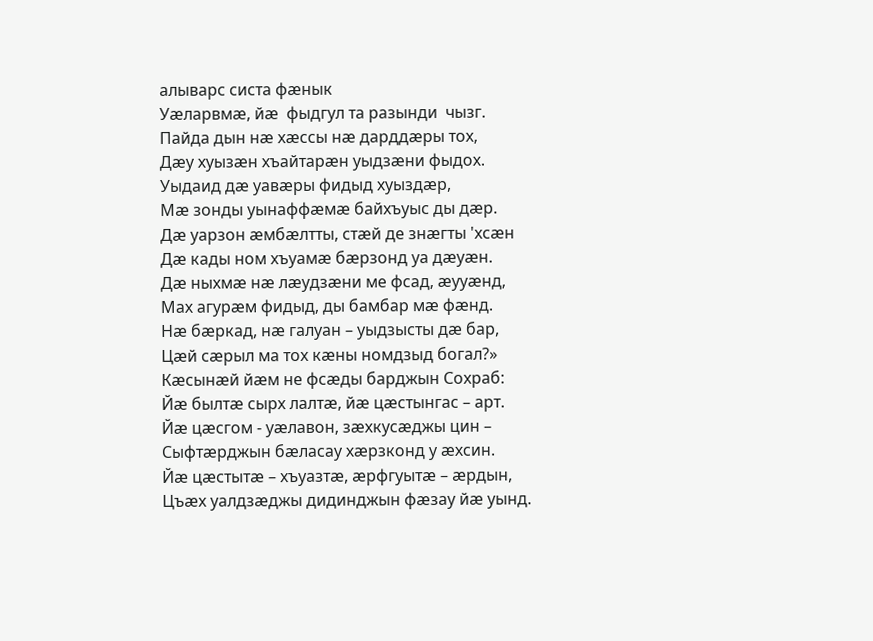алыварс систа фæнык
Уæларвмæ, йæ  фыдгул та разынди  чызг.
Пайда дын нæ хæссы нæ дарддæры тох,
Дæу хуызæн хъайтарæн уыдзæни фыдох.
Уыдаид дæ уавæры фидыд хуыздæр,
Мæ зонды уынаффæмæ байхъуыс ды дæр.
Дæ уарзон æмбæлтты, стæй де знæгты 'хсæн
Дæ кады ном хъуамæ бæрзонд уа дæуæн.
Дæ ныхмæ нæ лæудзæни ме фсад, æууæнд,
Мах агурæм фидыд, ды бамбар мæ фæнд.
Нæ бæркад, нæ галуан – уыдзысты дæ бар,
Цæй сæрыл ма тох кæны номдзыд богал?»
Кæсынæй йæм не фсæды барджын Сохраб:
Йæ былтæ сырх лалтæ, йæ цæстынгас – арт.
Йæ цæсгом - уæлавон, зæхкусæджы цин –
Сыфтæрджын бæласау хæрзконд у æхсин.
Йæ цæстытæ – хъуазтæ, æрфгуытæ – æрдын,
Цъæх уалдзæджы дидинджын фæзау йæ уынд.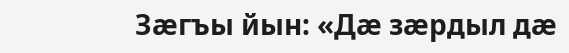Зæгъы йын: «Дæ зæрдыл дæ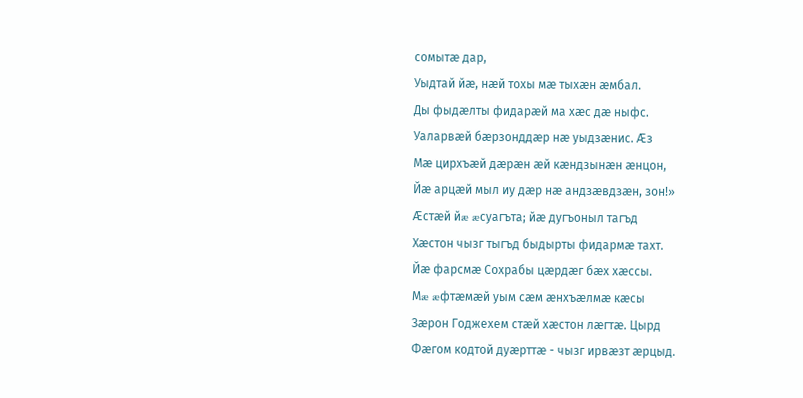сомытæ дар,
Уыдтай йæ, нæй тохы мæ тыхæн æмбал.
Ды фыдæлты фидарæй ма хæс дæ ныфс.
Уаларвæй бæрзонддæр нæ уыдзæнис. Æз
Мæ цирхъæй дæрæн æй кæндзынæн æнцон,
Йæ арцæй мыл иу дæр нæ андзæвдзæн, зон!»
Æстæй йæ æсуагъта; йæ дугъоныл тагъд
Хæстон чызг тыгъд быдырты фидармæ тахт.
Йæ фарсмæ Сохрабы цæрдæг бæх хæссы.
Мæ æфтæмæй уым сæм æнхъæлмæ кæсы
Зæрон Годжехем стæй хæстон лæгтæ. Цырд
Фæгом кодтой дуæрттæ - чызг ирвæзт æрцыд.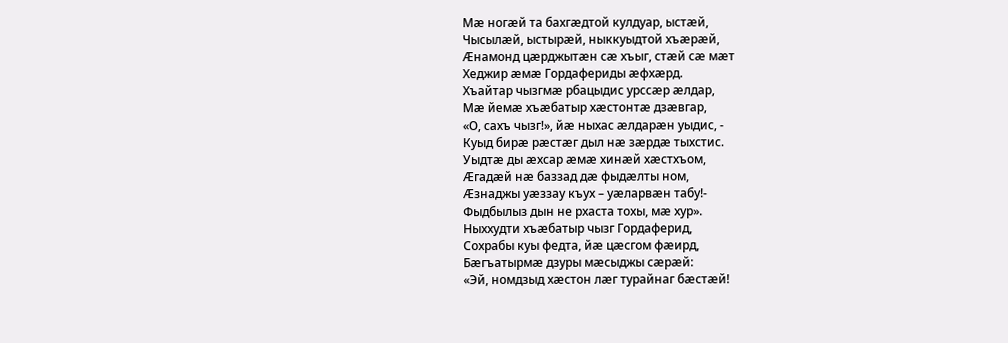Мæ ногæй та бахгæдтой кулдуар, ыстæй,
Чысылæй, ыстырæй, ныккуыдтой хъæрæй,
Æнамонд цæрджытæн сæ хъыг, стæй сæ мæт
Хеджир æмæ Гордафериды æфхæрд.
Хъайтар чызгмæ рбацыдис урссæр æлдар,
Мæ йемæ хъæбатыр хæстонтæ дзæвгар,
«О, сахъ чызг!», йæ ныхас æлдарæн уыдис, -
Куыд бирæ рæстæг дыл нæ зæрдæ тыхстис.
Уыдтæ ды æхсар æмæ хинæй хæстхъом,
Æгадæй нæ баззад дæ фыдæлты ном,
Æзнаджы уæззау къух – уæларвæн табу!-
Фыдбылыз дын не рхаста тохы, мæ хур».
Ныххудти хъæбатыр чызг Гордаферид,
Сохрабы куы федта, йæ цæсгом фæирд,
Бæгъатырмæ дзуры мæсыджы сæрæй:
«Эй, номдзыд хæстон лæг турайнаг бæстæй!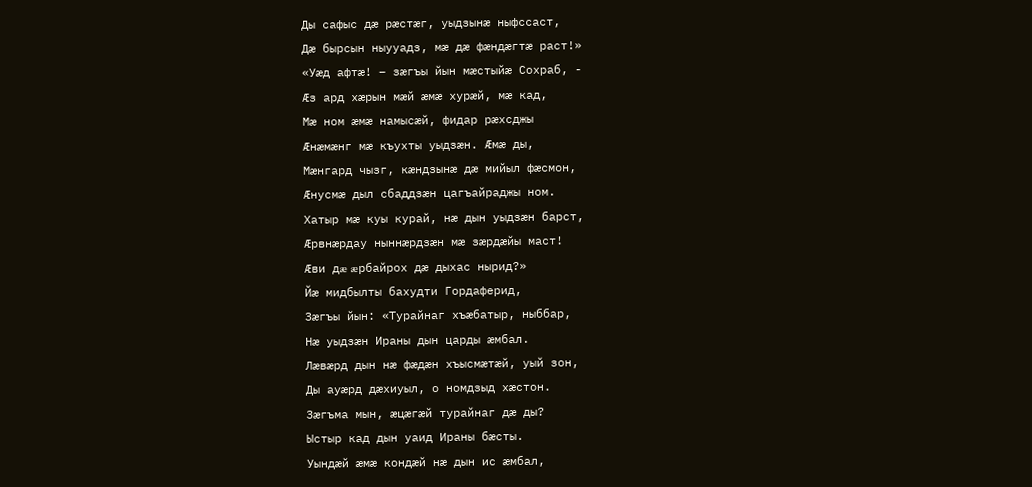Ды сафыс дæ рæстæг, уыдзынæ ныфссаст,
Дæ бырсын ныууадз, мæ дæ фæндæгтæ раст!»
«Уæд афтæ! – зæгъы йын мæстыйæ Сохраб, -
Æз ард хæрын мæй æмæ хурæй, мæ кад,
Мæ ном æмæ намысæй, фидар рæхсджы
Æнæмæнг мæ къухты уыдзæн. Æмæ ды,
Мæнгард чызг, кæндзынæ дæ мийыл фæсмон,
Æнусмæ дыл сбаддзæн цагъайраджы ном.
Хатыр мæ куы курай, нæ дын уыдзæн барст,
Æрвнæрдау ныннæрдзæн мæ зæрдæйы маст!
Æви дæ æрбайрох дæ дыхас нырид?»
Йæ мидбылты бахудти Гордаферид,
Зæгъы йын: «Турайнаг хъæбатыр, ныббар,
Нæ уыдзæн Ираны дын царды æмбал.
Лæвæрд дын нæ фæдæн хъысмæтæй, уый зон,
Ды ауæрд дæхиуыл, о номдзыд хæстон.
Зæгъма мын, æцæгæй турайнаг дæ ды?
Ыстыр кад дын уаид Ираны бæсты.
Уындæй æмæ кондæй нæ дын ис æмбал,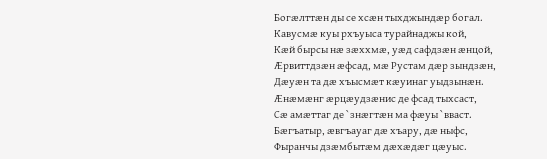Богæлттæн ды се хсæн тыхджындæр богал.
Кавусмæ куы рхъуыса турайнаджы кой,
Кæй бырсы нæ зæххмæ, уæд сафдзæн æнцой,
Æрвиттдзæн æфсад, мæ Рустам дæр зындзæн,
Дæуæн та дæ хъысмæт кæуинаг уыдзынæн.
Æнæмæнг æрцæудзæнис де фсад тыхсаст,
Сæ амæттаг де `знæгтæн ма фæуы `вваст.
Бæгъатыр, æвгъауаг дæ хъару, дæ ныфс,
Фыранчы дзæмбытæм дæхæдæг цæуыс.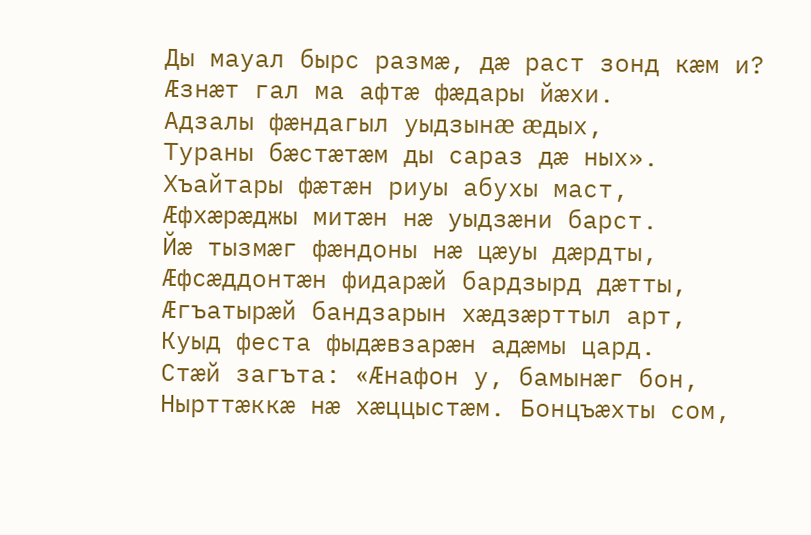Ды мауал бырс размæ, дæ раст зонд кæм и?
Æзнæт гал ма афтæ фæдары йæхи.
Адзалы фæндагыл уыдзынæ æдых,
Тураны бæстæтæм ды сараз дæ ных».
Хъайтары фæтæн риуы абухы маст,
Æфхæрæджы митæн нæ уыдзæни барст.
Йæ тызмæг фæндоны нæ цæуы дæрдты,
Æфсæддонтæн фидарæй бардзырд дæтты,
Æгъатырæй бандзарын хæдзæрттыл арт,
Куыд феста фыдæвзарæн адæмы цард.
Стæй загъта: «Æнафон у, бамынæг бон,
Нырттæккæ нæ хæццыстæм. Бонцъæхты сом,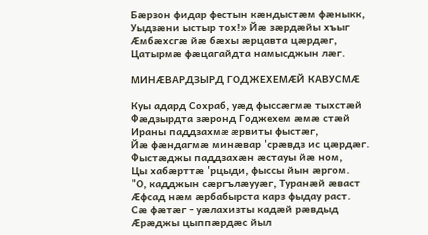Бæрзон фидар фестын кæндыстæм фæныкк,
Уыдзæни ыстыр тох!» Йæ зæрдæйы хъыг
Æмбæхсгæ йæ бæхы æрцавта цæрдæг,
Цатырмæ фæцагайдта намысджын лæг.

МИНÆВАРДЗЫРД ГОДЖЕХЕМÆЙ КАВУСМÆ

Куы адард Сохраб, уæд фыссæгмæ тыхстæй
Фæдзырдта зæронд Годжехем æмæ стæй
Ираны паддзахмæ æрвиты фыстæг,
Йæ фæндагмæ минæвар 'срæвдз ис цæрдæг.
Фыстæджы паддзахæн æстауы йæ ном,
Цы хабæрттæ 'рцыди, фыссы йын æргом.
"О, кадджын сæргълæууæг, Туранæй æваст
Æфсад нæм æрбабырста карз фыдау раст.
Сæ фæтæг - уæлахизты кадæй рæвдыд
Æрæджы цыппæрдæс йыл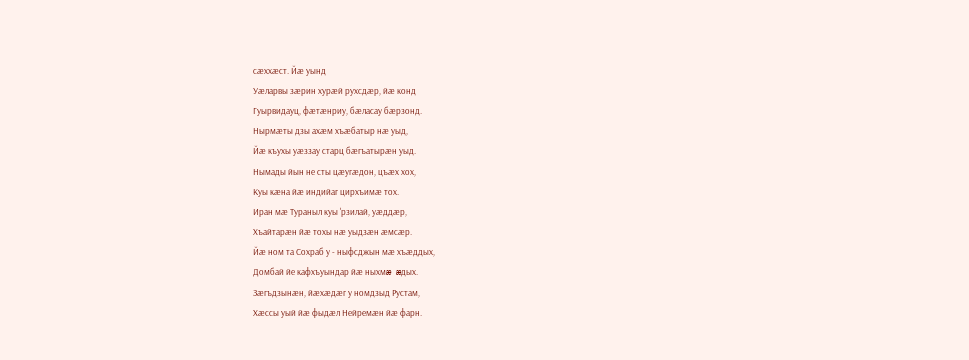сæххæст. Йæ уынд
Уæларвы зæрин хурæй рухсдæр, йæ конд
Гуырвидауц, фæтæнриу, бæласау бæрзонд.
Нырмæты дзы ахæм хъæбатыр нæ уыд,
Йæ къухы уæззау старц бæгъатырæн уыд.
Нымады йын не сты цæугæдон, цъæх хох,
Куы кæна йæ индийаг цирхъимæ тох.
Иран мæ Тураныл куы 'рзилай, уæддæр,
Хъайтарæн йæ тохы нæ уыдзæн æмсæр.
Йæ ном та Сохраб у - ныфсджын мæ хъæддых,
Домбай йе кафхъуындар йæ ныхмæ æдых.
Зæгъдзынæн, йæхæдæг у номдзыд Рустам,
Хæссы уый йæ фыдæл Нейремæн йæ фарн.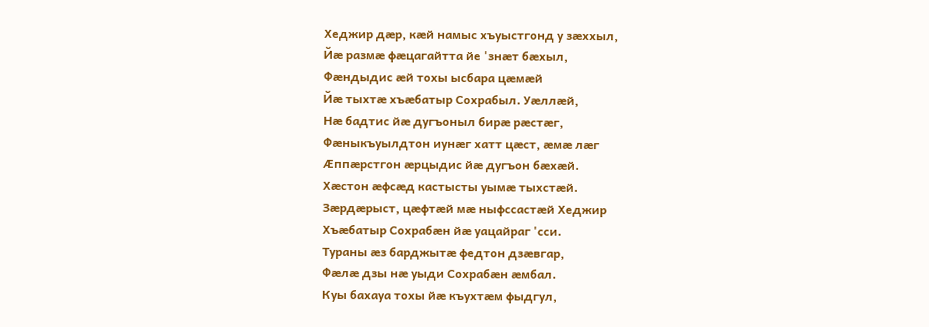Хеджир дæр, кæй намыс хъуыстгонд у зæххыл,
Йæ размæ фæцагайтта йе 'знæт бæхыл,
Фæндыдис æй тохы ысбара цæмæй
Йæ тыхтæ хъæбатыр Сохрабыл. Уæллæй,
Нæ бадтис йæ дугъоныл бирæ рæстæг,
Фæныкъуылдтон иунæг хатт цæст, æмæ лæг
Æппæрстгон æрцыдис йæ дугъон бæхæй.
Хæстон æфсæд кастысты уымæ тыхстæй.
Зæрдæрыст, цæфтæй мæ ныфссастæй Хеджир
Хъæбатыр Сохрабæн йæ уацайраг 'сси.
Тураны æз барджытæ федтон дзæвгар,
Фæлæ дзы нæ уыди Сохрабæн æмбал.
Куы бахауа тохы йæ къухтæм фыдгул,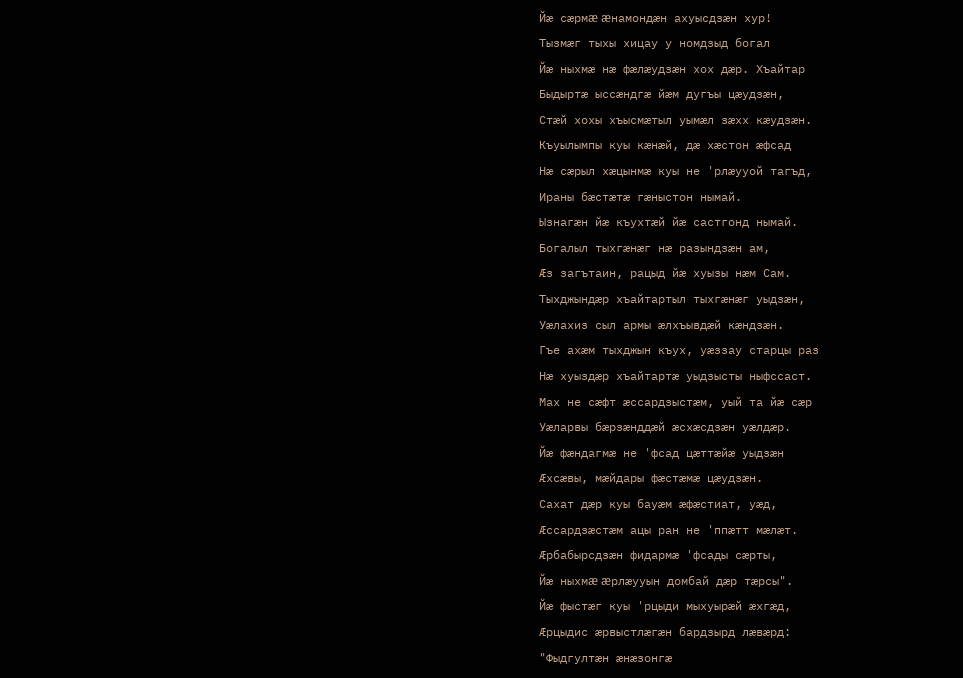Йæ сæрмæ æнамондæн ахуысдзæн хур!
Тызмæг тыхы хицау у номдзыд богал
Йæ ныхмæ нæ фæлæудзæн хох дæр. Хъайтар
Быдыртæ ыссæндгæ йæм дугъы цæудзæн,
Стæй хохы хъысмæтыл уымæл зæхх кæудзæн.
Къуылымпы куы кæнæй, дæ хæстон æфсад
Нæ сæрыл хæцынмæ куы не 'рлæууой тагъд,
Ираны бæстæтæ гæныстон нымай.
Ызнагæн йæ къухтæй йæ састгонд нымай.
Богалыл тыхгæнæг нæ разындзæн ам,
Æз загътаин, рацыд йæ хуызы нæм Сам.
Тыхджындæр хъайтартыл тыхгæнæг уыдзæн,
Уæлахиз сыл армы æлхъывдæй кæндзæн.
Гъе ахæм тыхджын къух, уæззау старцы раз
Нæ хуыздæр хъайтартæ уыдзысты ныфссаст.
Мах не сæфт æссардзыстæм, уый та йæ сæр
Уæларвы бæрзæнддæй æсхæсдзæн уæлдæр.
Йæ фæндагмæ не 'фсад цæттæйæ уыдзæн
Æхсæвы, мæйдары фæстæмæ цæудзæн.
Сахат дæр куы бауæм æфæстиат, уæд,
Æссардзæстæм ацы ран не 'ппæтт мæлæт.
Æрбабырсдзæн фидармæ 'фсады сæрты,
Йæ ныхмæ æрлæууын домбай дæр тæрсы".
Йæ фыстæг куы 'рцыди мыхуырæй æхгæд,
Æрцыдис æрвыстлæгæн бардзырд лæвæрд:
"Фыдгултæн æнæзонгæ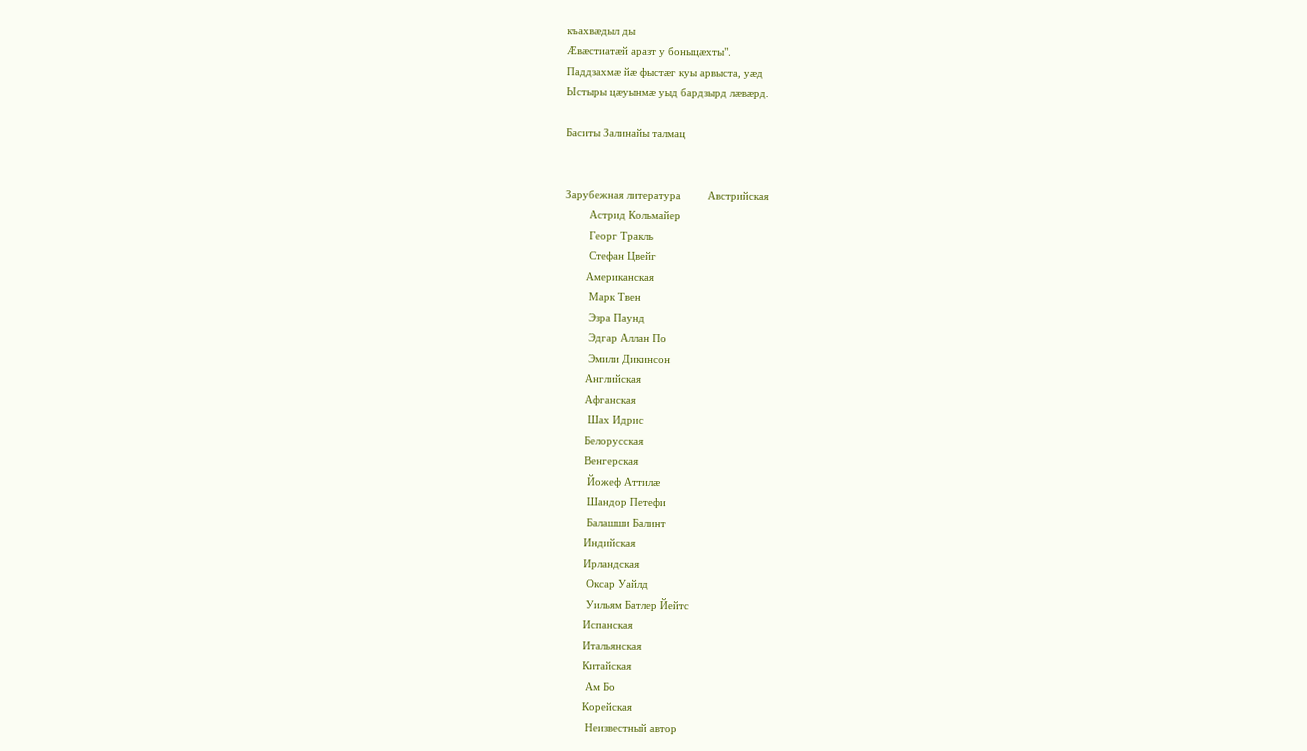къахвæдыл ды
Æвæстиатæй аразт у боныцæхты".
Паддзахмæ йæ фыстæг куы арвыста, уæд
Ыстыры цæуынмæ уыд бардзырд лæвæрд.

Баситы Залинайы талмац


Зарубежная литература         Австрийская
        Астрид Кольмайер
        Георг Тракль
        Стефан Цвейг
       Американская
        Марк Твен
        Эзра Паунд
        Эдгар Аллан По
        Эмили Дикинсон
       Английская
       Афганская
        Шах Идрис
       Белорусская
       Венгерская
        Йожеф Аттилæ
        Шандор Петефи
        Балашши Балинт
       Индийская
       Ирландская
        Оксар Уайлд
        Уильям Батлер Йейтс
       Испанская
       Итальянская
       Китайская
        Ам Бо
       Корейская
        Неизвестный автор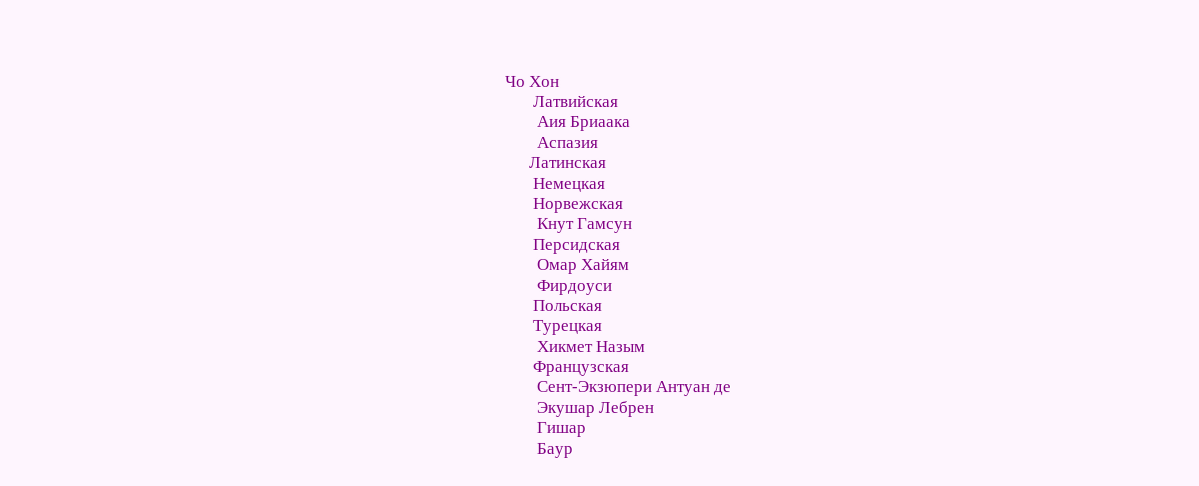Чо Хон
       Латвийская
        Аия Бриаака
        Аспазия
      Латинская
       Немецкая
       Норвежская
        Кнут Гамсун
       Персидская
        Омар Хайям
        Фирдоуси
       Польская
       Турецкая
        Хикмет Назым
       Французская
        Сент-Экзюпери Антуан де
        Экушар Лебрен
        Гишар
        Баур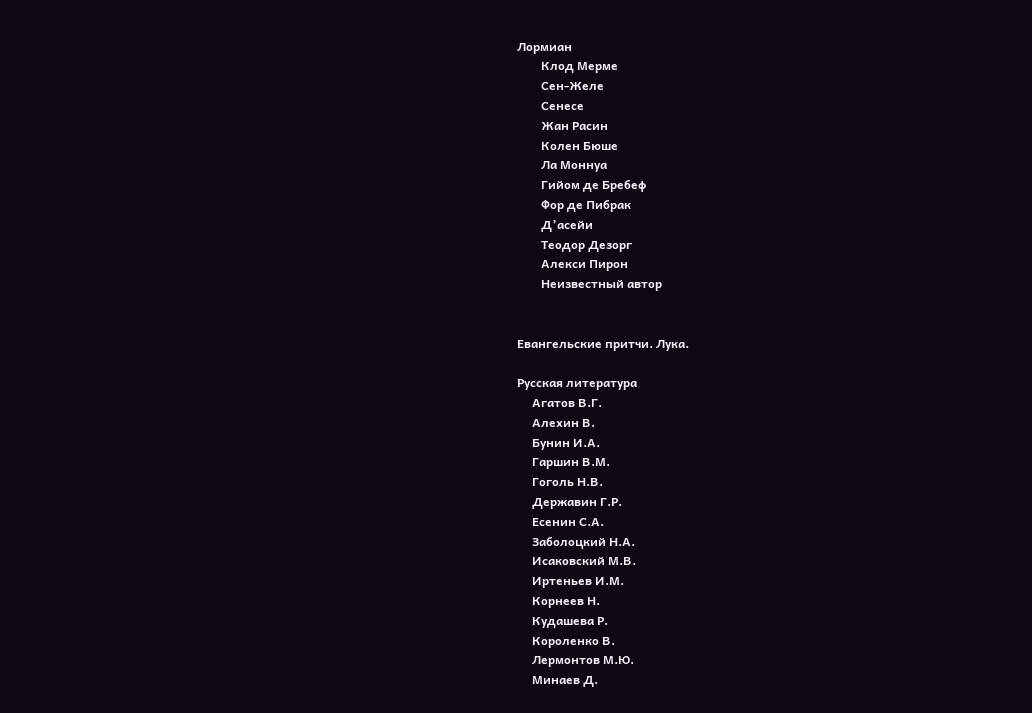Лормиан
        Клод Мерме
        Сен-Желе
        Сенесе
        Жан Расин
        Колен Бюше
        Ла Моннуа
        Гийом де Бребеф
        Фор де Пибрак
        Д’асейи
        Теодор Дезорг
        Алекси Пирон
        Неизвестный автор


Евангельские притчи. Лука.

Русская литература
     Агатов В.Г.
     Алехин В.
     Бунин И.А.
     Гаршин В.М.
     Гоголь Н.В.
     Державин Г.Р.
     Есенин С.А.
     Заболоцкий Н.А.
     Исаковский М.В.
     Иртеньев И.М.
     Корнеев Н.
     Кудашева Р.
     Короленко В.
     Лермонтов М.Ю.
     Минаев Д.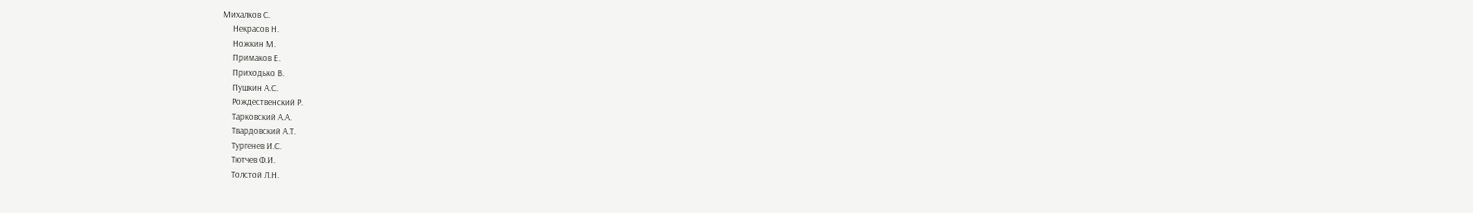Михалков С.
     Некрасов Н.
     Ножкин М.
     Примаков Е.
     Приходько В.
     Пушкин А.С.
     Рождественский Р.
     Тарковский А.А.
     Твардовский А.Т.
     Тургенев И.С.
     Тютчев Ф.И.
     Толстой Л.Н.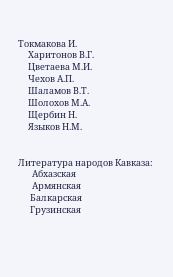Токмакова И.
     Харитонов В.Г.
     Цветаева М.И.
     Чехов А.П.
     Шаламов В.Т.
     Шолохов М.А.
     Щербин Н.
     Языков Н.М.


Литература народов Кавказа:
       Абхазская
       Армянская
      Балкарская
      Грузинская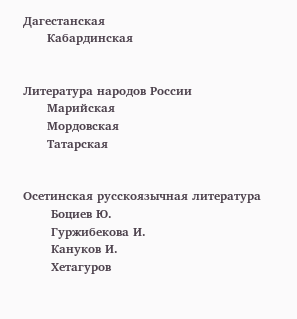Дагестанская
      Кабардинская


Литература народов России
      Марийская
      Мордовская
      Татарская


Осетинская русскоязычная литература
       Боциев Ю.
       Гуржибекова И.
       Кануков И.
       Хетагуров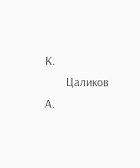К.
       Цаликов А.